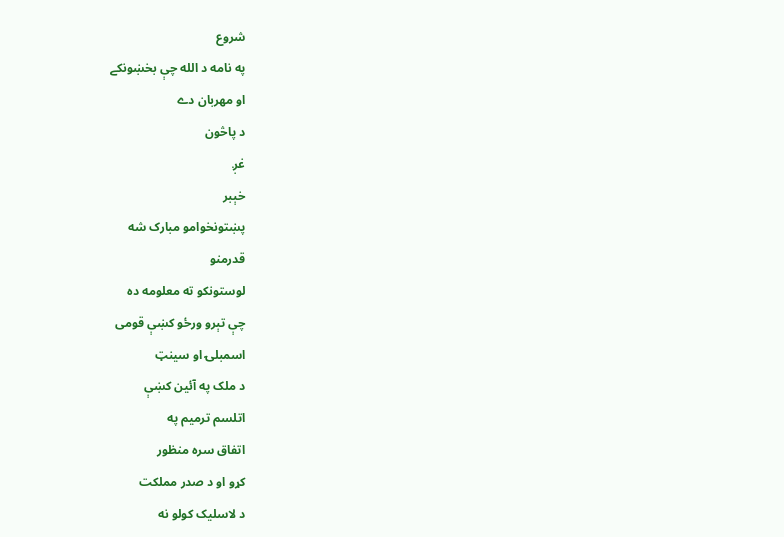شروع
په نامه د الله چې بخښونکے
او مهربان دے
د پاڅون
غږ
خېبر
پښتونخوامو مبارک شه
قدرمنو
لوستونکو ته معلومه ده
چې تېرو ورځو کښې قومى
اسمبلۍ او سينټ
د ملک په آئين کښې
اتلسم ترميم په
اتفاق سره منظور
کړو او د صدر مملکت
د لاسليک کولو نه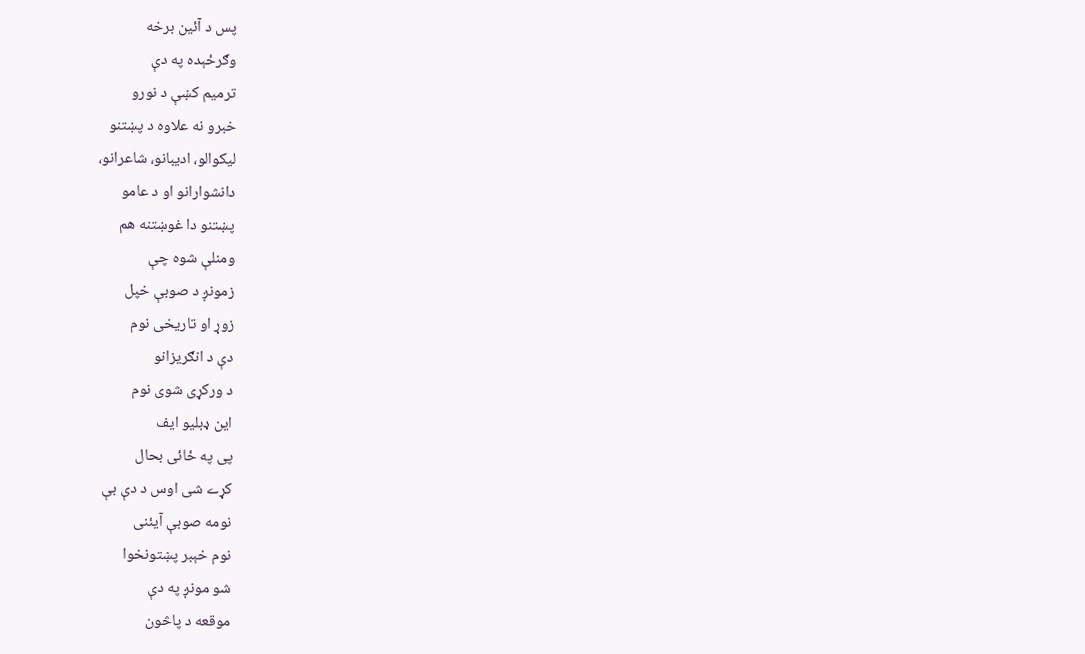پس د آئين برخه
وګرځېده په دې
ترميم کښې د نورو
خبرو نه علاوه د پښتنو
ليکوالو، اديبانو، شاعرانو،
دانشوارانو او د عامو
پښتنو دا غوښتنه هم
ومنلې شوه چې
زمونږ د صوبې خپل
زوړ او تاريخى نوم
دې د انګريزانو
د ورکړى شوى نوم
اين ډبليو ايف
پى په ځائى بحال
کړے شى اوس د دې بې
نومه صوبې آيئنى
نوم خېبر پښتونخوا
شو مونږ په دې
موقعه د پاڅون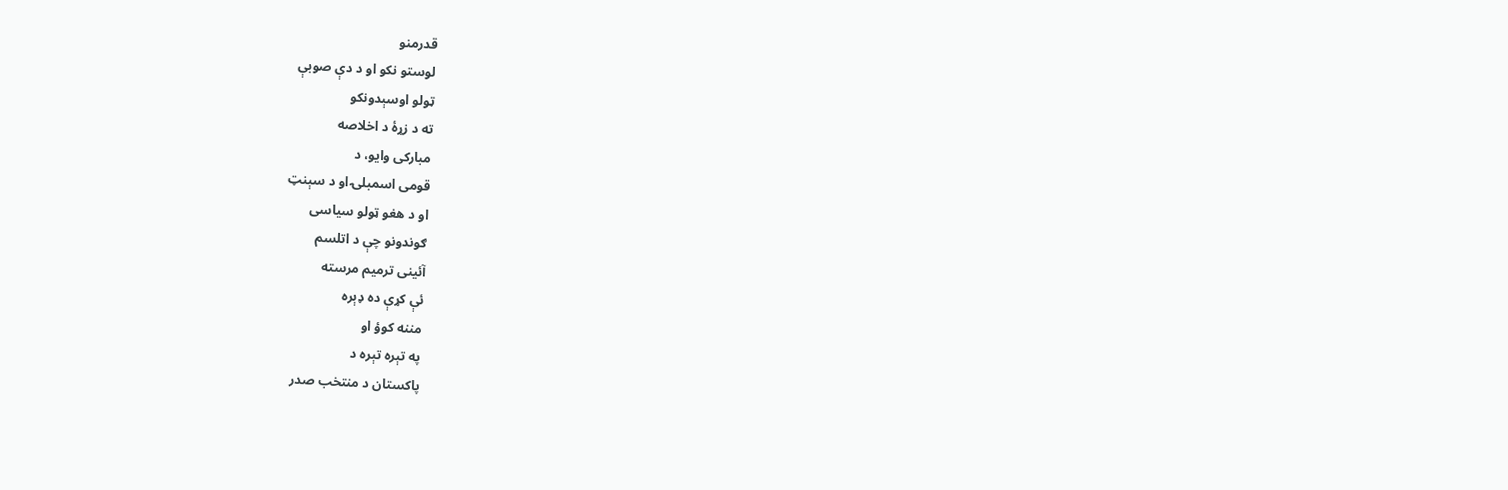قدرمنو
لوستو نکو او د دې صوبې
ټولو اوسېدونکو
ته د زړۀ د اخلاصه
مبارکى وايو، د
قومى اسمبلۍ او د سېنټ
او د هغو ټولو سياسى
ګوندونو چې د اتلسم
آئينى ترميم مرسته
ئې کړې ده ډېره
مننه کوؤ او
په تېره تېره د
پاکستان د منتخب صدر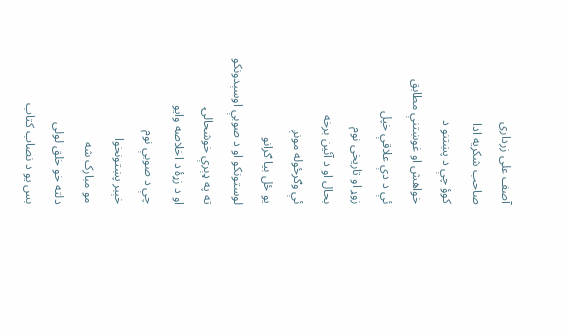آصف على زردارى
صاحب شکريه ادا
کوؤ چې د پښتنو د
خواهش او غوښتنې مطابق
ئې د دې علاقې خپل
زوړ او تاريخى نوم
بحال او د آئين برخه
ئې وګرځوله مونږ
يو ځل بيا ګرانو
لوستونکو او د صوبې اوسېدونکو
ته په ډېرې خوشحالۍ
او د زړۀ د اخلاصه وايو
چې د صوبې نوم
خېبر پښتونخوا
مو مبارک شه
دلته خو خلق لولى
بس يو د نصاب کتاب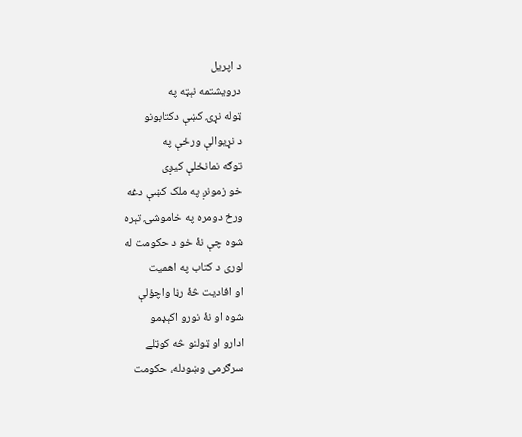د اپريل
درويشتمه نېټه په
ټوله نړۍ کښې دکتابونو
د نړيوالې ورځې په
توګه نمانځلې کيږى
خو زمونږ په ملک کښې دغه
ورځ دومره په خاموشۍ تېره
شوه چې نۀ خو د حکومت له
لورى د کتاب په اهميت
او افاديت څۀ رڼا واچؤلې
شوه او نۀ نورو اکېډمو
ادارو او ټولنو څه کوټلے
سرګرمى وښودله، حکومت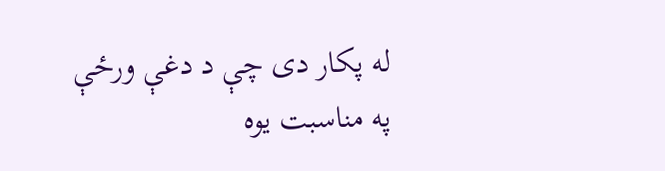له پکار دى چې د دغې ورځې
په مناسبت يوه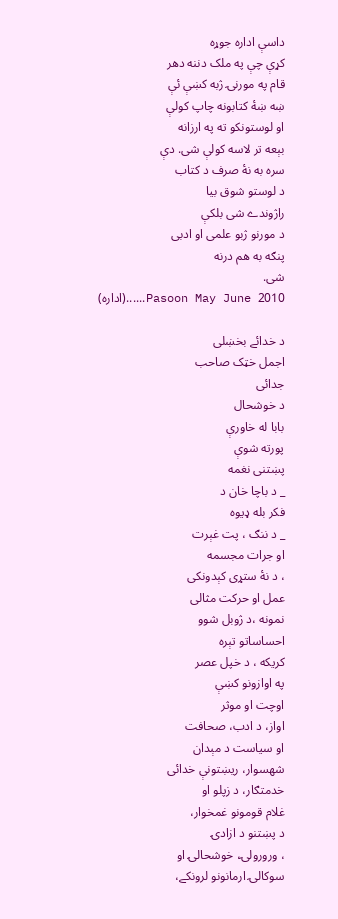داسې اداره جوړه
کړې چې په ملک دننه دهر
قام په مورنۍ ژبه کښې ئې
ښه ښۀ کتابونه چاپ کولې
او لوستونکو ته په ارزانه
بېعه تر لاسه کولې شى. دې
سره به نۀ صرف د کتاب
د لوستو شوق بيا
راژوندے شى بلکې
د مورنو ژبو علمى او ادبى
پنګه به هم درنه
شى.
Pasoon May June 2010......(اداره)

د خدائے بخښلى
اجمل خټک صاحب
جدائى
د خوشحال
بابا له خاورې
پورته شوې
پښتنى نغمه
_ د باچا خان د
فکر بله ډيوه
_ د ننګ ، پت غېرت
او جرات مجسمه
، د نۀ ستړى کېدونکى
عمل او حرکت مثالى
نمونه ،د ژوبل شوو
احساساتو تېره
کريکه ، د خپل عصر
په اوازونو کښې
اوچت او موثر
اواز، د ادب، صحافت
او سياست د مېدان
شهسوار، ريښتونې خدائى
خدمتګار، د زپلو او
غلام قومونو غمخوار،
د پښتنو د ازادۍ
، ورورولۍ، خوشحالۍ او
سوکالۍ ارمانونو لرونکے،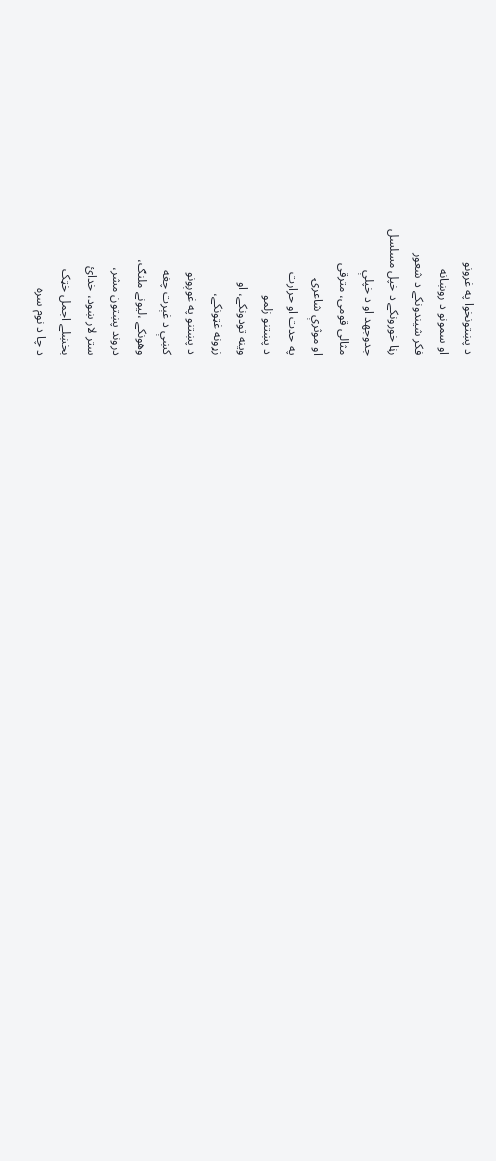د پښتونخوا په غرونو
او سمونو د روښانه
فکر شيندونکے د شعور
رڼا خورونکے د خپل مسلسل
جدوجهد او د خپلې
مثالى قومى، مترقى
او موثرې شاعرۍ
په حدت او حرارت
د پښتنو زلمو
وينه تودونکے، او
زړونه غټونکے،
د پښتنو په غوږونو
کښې د غېرت چغه
وهونکے ،ليونے ملنګ،
دروند پښتون مشر،
ستر لار ښود، خدائ
بخښلے اجمل خټک
د چا د نوم سره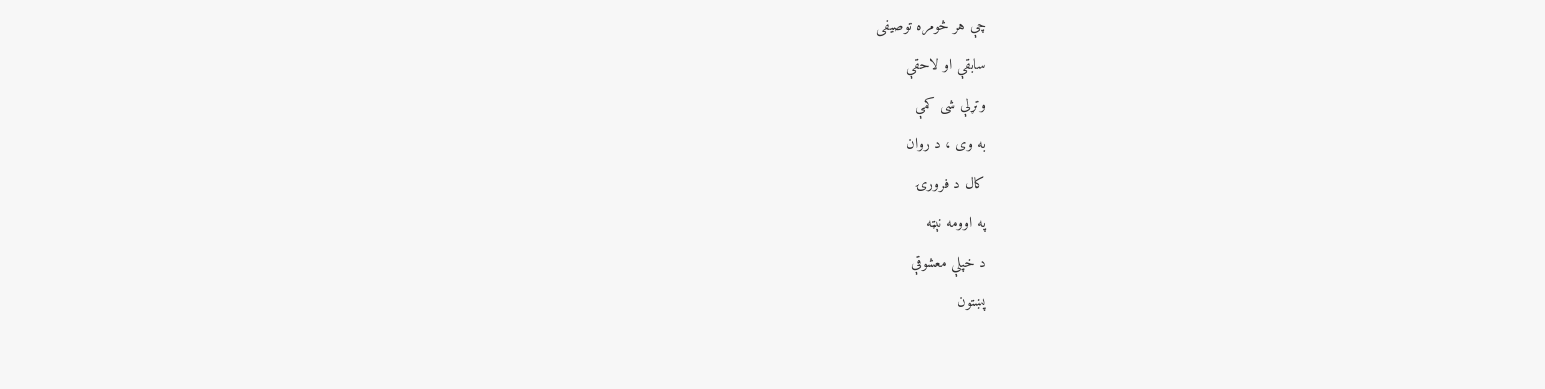چې هر څومره توصيفى
سابقې او لاحقې
وتړلې شى کمې
به وى ، د روان
کال د فرورۍ
په اوومه نېټه
د خپلې معشوقې
پښتون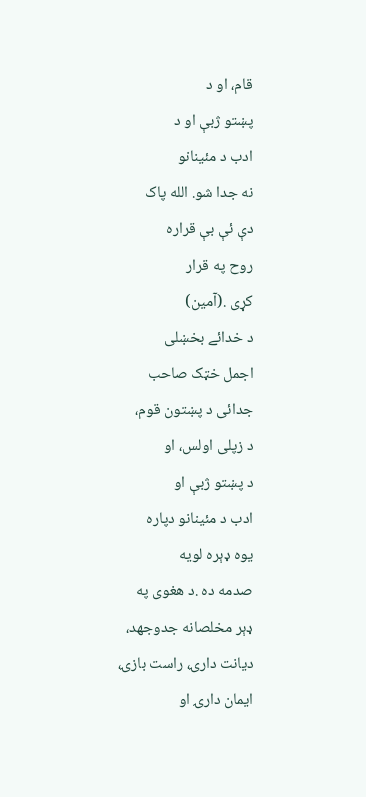قام، او د
پښتو ژبې او د
ادب د مئينانو
نه جدا شو. الله پاک
دې ئې بې قراره
روح په قرار
کړى .(آمين)
د خدائے بخښلى
اجمل خټک صاحب
جدائى د پښتون قوم،
د زپلى اولس، او
د پښتو ژبې او
ادب د مئينانو دپاره
يوه ډېره لويه
صدمه ده .د هغوى په
ډېر مخلصانه جدوجهد،
ديانت دارۍ، راست بازۍ،
ايمان دارۍ او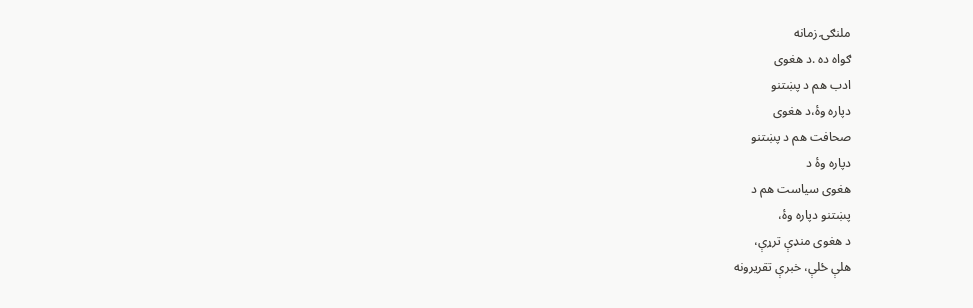ملنګۍ زمانه
ګواه ده .د هغوى
ادب هم د پښتنو
دپاره وۀ،د هغوى
صحافت هم د پښتنو
دپاره وۀ د
هغوى سياست هم د
پښتنو دپاره وۀ،
د هغوى منډې ترړې،
هلې ځلې، خبرې تقريرونه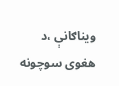ويناګانې ،د هغوى سوچونه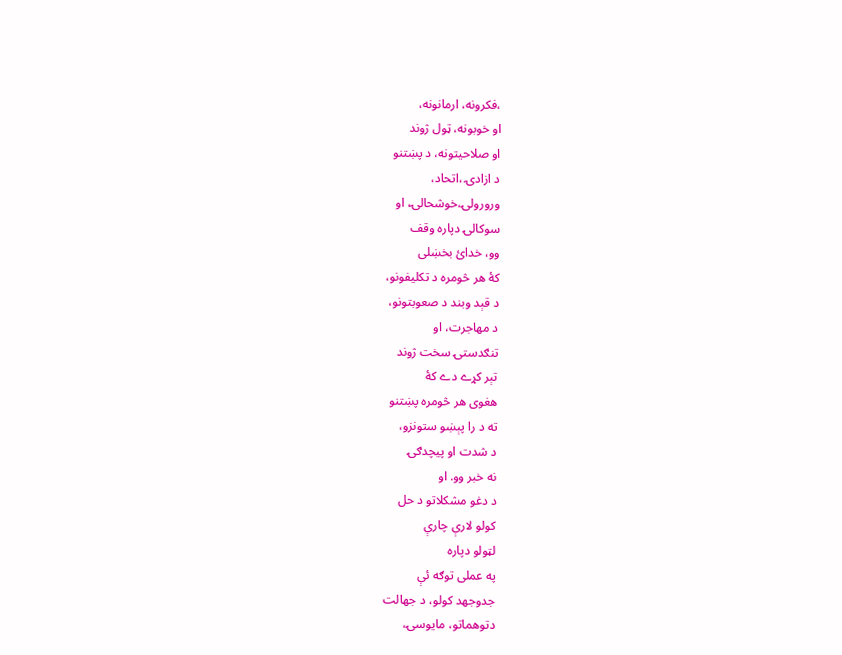،فکرونه، ارمانونه،
او خوبونه، ټول ژوند
او صلاحيتونه، د پښتنو
د ازادۍ ،اتحاد،
ورورولۍ،خوشحالۍ، او
سوکالۍ دپاره وقف
وو، خدائ بخښلى
کۀ هر څومره د تکليفونو،
د قېد وبند د صعوبتونو،
د مهاجرت، او
تنګدستۍ سخت ژوند
تېر کړے دے کۀ
هغوى هر څومره پښتنو
ته د را پېښو ستونزو،
د شدت او پيچدګۍ
نه خبر وو. او
د دغو مشکلاتو د حل
کولو لارې چارې
لټولو دپاره
په عملى توګه ئې
جدوجهد کولو، د جهالت
دتوهماتو، مايوسۍ،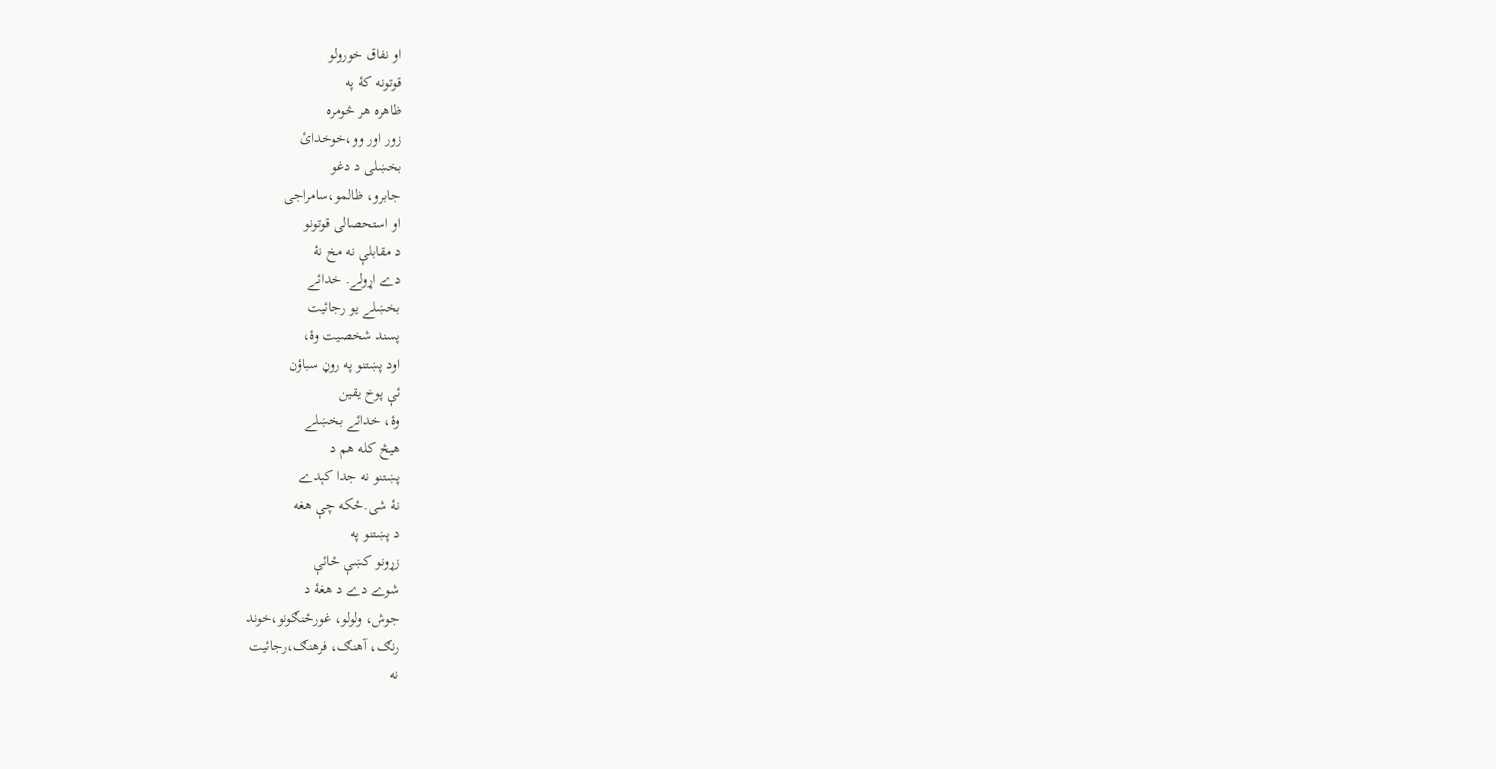او نفاق خورولو
قوتونه کۀ په
ظاهره هر څومره
زور اور وو،خوخدائ
بخښلى د دغو
جابرو، ظالمو،سامراجى
او استحصالى قوتونو
د مقابلې نه مخ نۀ
دے اړولے. خدائے
بخښلے يو رجائيت
پسند شخصيت وۀ،
اود پښتنو په روڼ سباؤن
ئې پوخ يقين
وۀ، خدائے بخښلے
هيڅ کله هم د
پښتنو نه جدا کېدے
نۀ شى.ځکه چې هغه
د پښتنو په
زړونو کښې ځائې
شوے دے د هغۀ د
جوش، ولولو، غورځنګونو،خوند
رنګ، آهنګ، فرهنګ،رجائيت
نه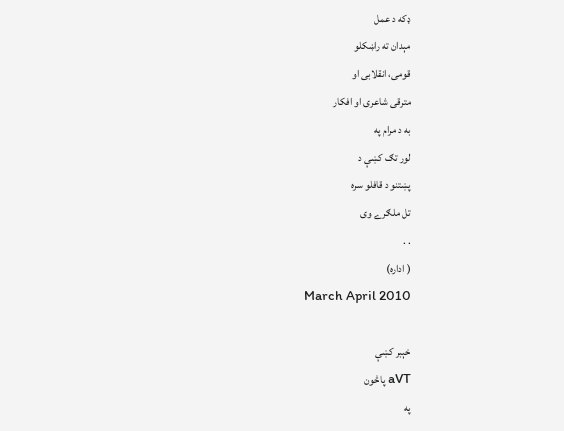ډکه د عمل
مېدان ته راښکلو
قومى، انقلابى او
مترقى شاعرى او افکار
به د مرام په
لور تګ کښې د
پښتنو د قافلو سره
تل ملګرے وى
. .
( اداره)
March April 2010

خېبر کښې
aVT پاڅون
په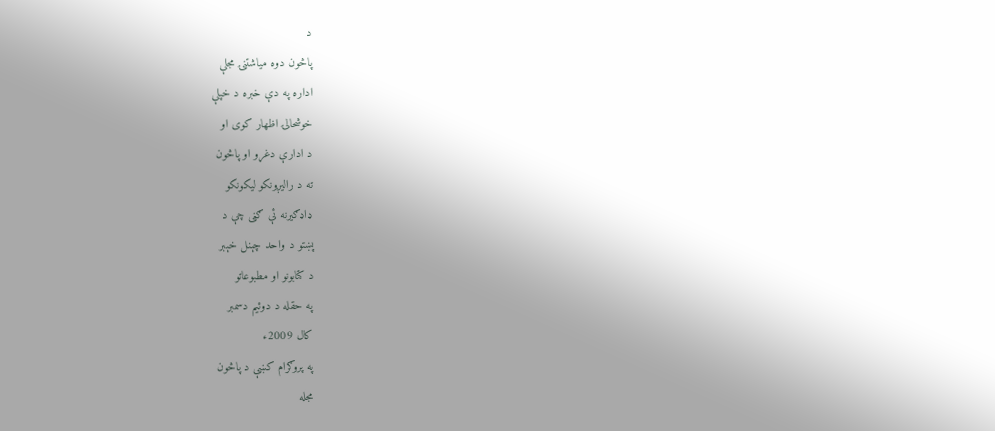د
پاڅون دوه مياشتنۍ مجلې
اداره په دې خبره د خپلې
خوشحالۍ اظهار کوى او
د ادارې دغړو او پاڅون
ته د راليږونکو ليکونکو
ډاډګيرنه ئې ګڼى چې د
پښتو د واحد چېنل خېبر
د کتابونو او مطبوعاتو
په حقله د دوئيم دسمبر
کال 2009ء
په پروګرام کښې د پاڅون
مجله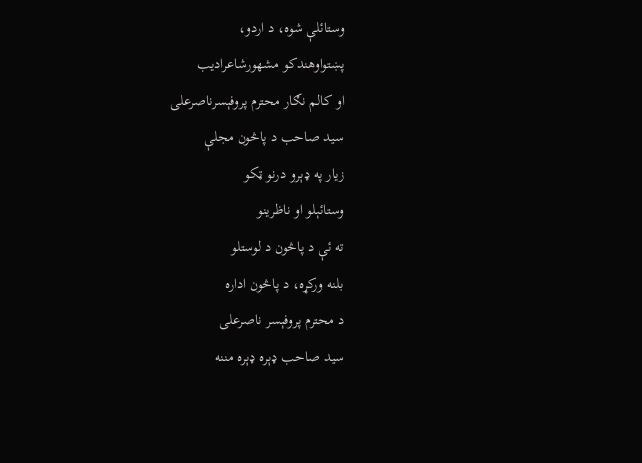وستائلې شوه، د اردو،
پښتواوهندکو مشهورشاعراديب
او کالم نګار محترم پروفېسرناصرعلى
سيد صاحب د پاڅون مجلې
زيار په ډېرو درنو ټکو
وستائېلو او ناظرينو
ته ئې د پاڅون د لوستلو
بلنه ورکړه، د پاڅون اداره
د محترم پروفېسر ناصرعلى
سيد صاحب ډېره ډېره مننه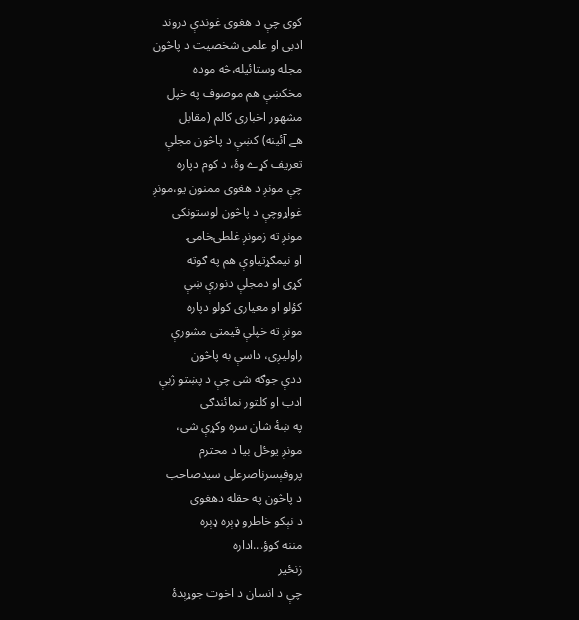کوى چې د هغوى غوندې دروند
ادبى او علمى شخصيت د پاڅون
مجله وستائيله،څه موده
مخکښې هم موصوف په خپل
مشهور اخبارى کالم (مقابل
هے آئينه) کښې د پاڅون مجلې
تعريف کړے وۀ، د کوم دپاره
چې مونږ د هغوى ممنون يو،مونږ
غواړوچې د پاڅون لوستونکى
مونږ ته زمونږ غلطۍخامۍ
او نيمګړتياوې هم په ګوته
کړى او دمجلې دنورې ښې
کؤلو او معيارى کولو دپاره
مونږ ته خپلې قيمتى مشورې
راوليږى، داسې به پاڅون
ددې جوګه شى چې د پښتو ژبې
ادب او کلتور نمائندګى
په ښۀ شان سره وکړې شى،
مونږ يوځل بيا د محترم
پروفېسرناصرعلى سيدصاحب
د پاڅون په حقله دهغوى
د نېکو خاطرو ډېره ډېره
مننه کوؤ...اداره
زنځير
چې د انسان د اخوت جوړېدۀ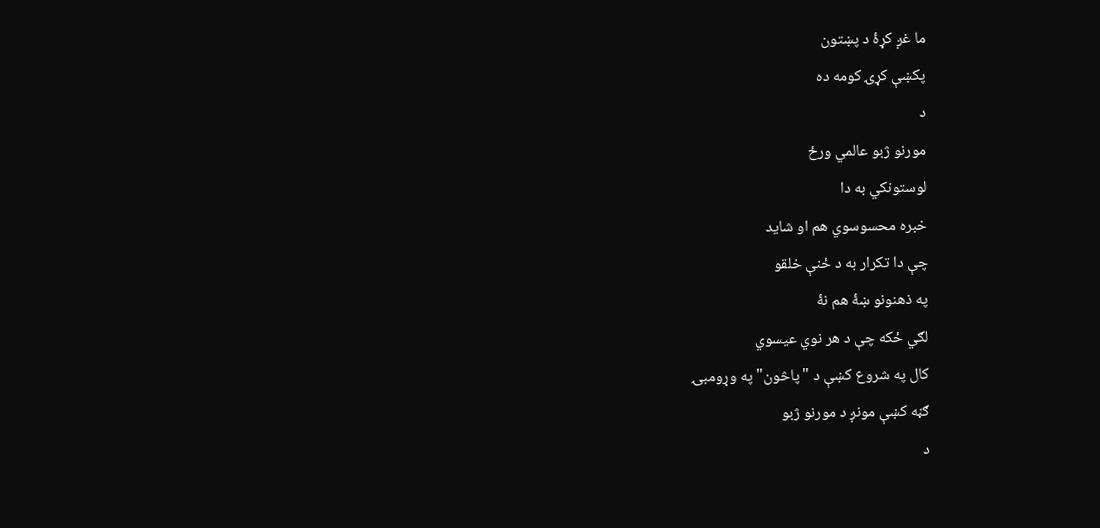ما غږ کړۀ د پښتون
پکښې کړۍ کومه ده
د
مورنو ژبو عالمي ورځ
لوستونکي به دا
خبره محسوسوي هم او شايد
چې دا تکرار به د ځنې خلقو
په ذهنونو ښۀ هم نۀ
لګي ځکه چې د هر نوي عيسوي
کال په شروع کښې د "پاڅون" په وړومبۍ
ګڼه کښې مونږ د مورنو ژبو
د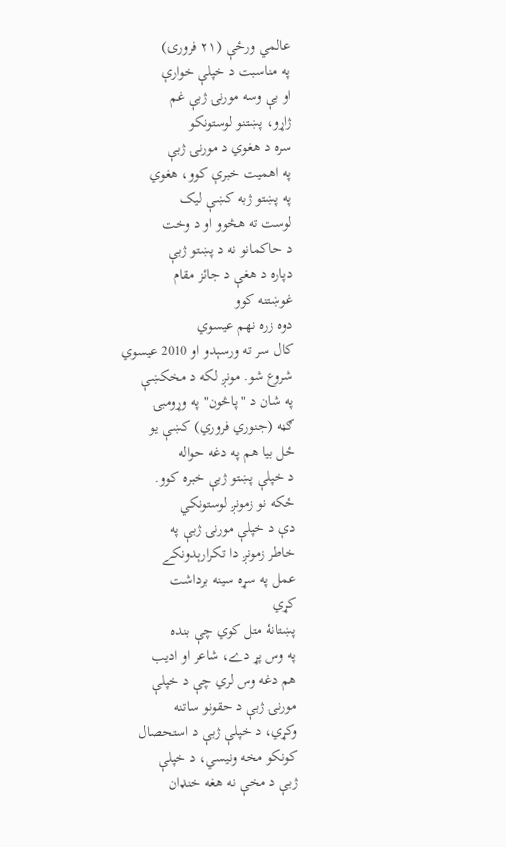عالمي ورځې (٢١ فرورۍ)
په مناسبت د خپلې خوارې
او بې وسه مورنۍ ژبې غم
ژاړو، پښتنو لوستونکو
سره د هغوي د مورنۍ ژبې
په اهميت خبرې کوو، هغوي
په پښتو ژبه کښې ليک
لوست ته هڅوو او د وخت
د حاکمانو نه د پښتو ژبې
دپاره د هغې د جائز مقام
غوښتنه کوو
دوه زره نهم عيسوي
کال سر ته ورسېدو او 2010 عيسوي
شروع شو. مونږ لکه د مخکښې
په شان د "پاڅون" په وړومبۍ
ګڼه (جنوري فروري) کښې يو
ځل بيا هم په دغه حواله
د خپلې پښتو ژبې خبره کوو.
ځکه نو زمونږ لوستونکي
دې د خپلې مورنۍ ژبې په
خاطر زمونږ دا تکرارېدونکے
عمل په سړه سينه برداشت
کړي
پښتانۀ متل کوي چې بنده
په وس پړ دے، شاعر او اديب
هم دغه وس لري چې د خپلې
مورنۍ ژبې د حقونو ساتنه
وکړي، د خپلې ژبې د استحصال
کونکو مخه ونيسي، د خپلې
ژبې د مخې نه هغه خنډان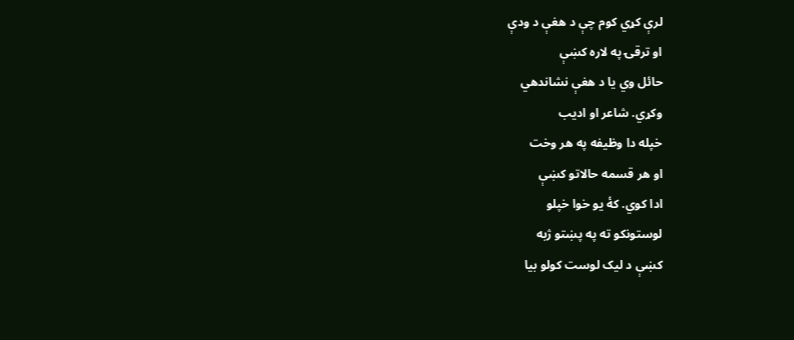لرې کړي کوم چې د هغې د ودې
او ترقۍ په لاره کښې
حائل وي يا د هغې نشاندهي
وکړي. شاعر او اديب
خپله دا وظيفه په هر وخت
او هر قسمه حالاتو کښې
ادا کوي. کۀ يو خوا خپلو
لوستونکو ته په پښتو ژبه
کښې د ليک لوست کولو بيا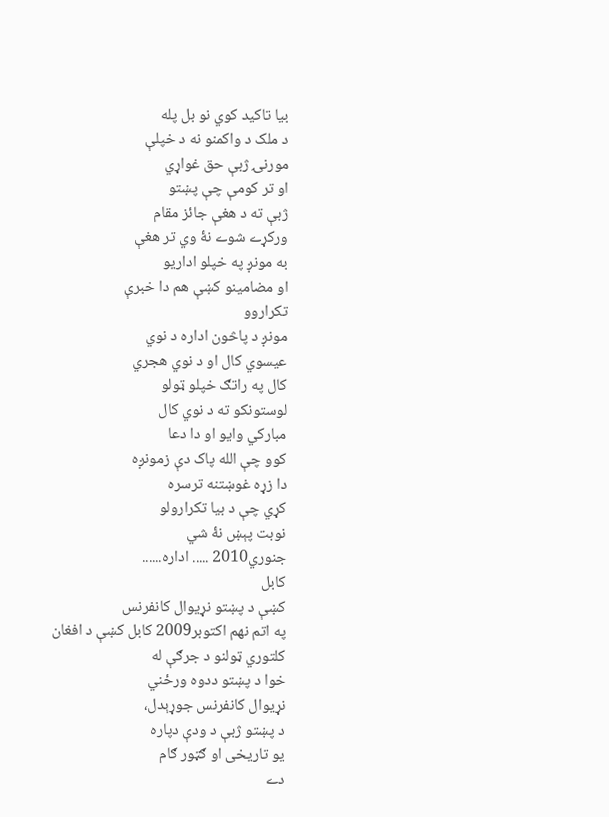بيا تاکيد کوي نو بل پله
د ملک د واکمنو نه د خپلې
مورنۍ ژبې حق غواړي
او تر کومې چې پښتو
ژبې ته د هغې جائز مقام
ورکړے شوے نۀ وي تر هغې
به مونږ په خپلو اداريو
او مضامينو کښې هم دا خبرې
تکراروو
مونږ د پاڅون اداره د نوي
عيسوي کال او د نوي هجري
کال په راتګ خپلو ټولو
لوستونکو ته د نوي کال
مبارکي وايو او دا دعا
کوو چې الله پاک دې زمونږه
دا زړه غوښتنه ترسره
کړي چې د بيا تکرارولو
نوبت پېښ نۀ شي
جنوري2010 ..... اداره......
کابل
کښې د پښتو نړيوال کانفرنس
په اتم نهم اکتوبر2009 کابل کښې د افغان
کلتوري ټولنو د جرګې له
خوا د پښتو ددوه ورځني
نړيوال کانفرنس جوړېدل،
د پښتو ژبې د ودې دپاره
يو تاريخى او ګټور ګام
دے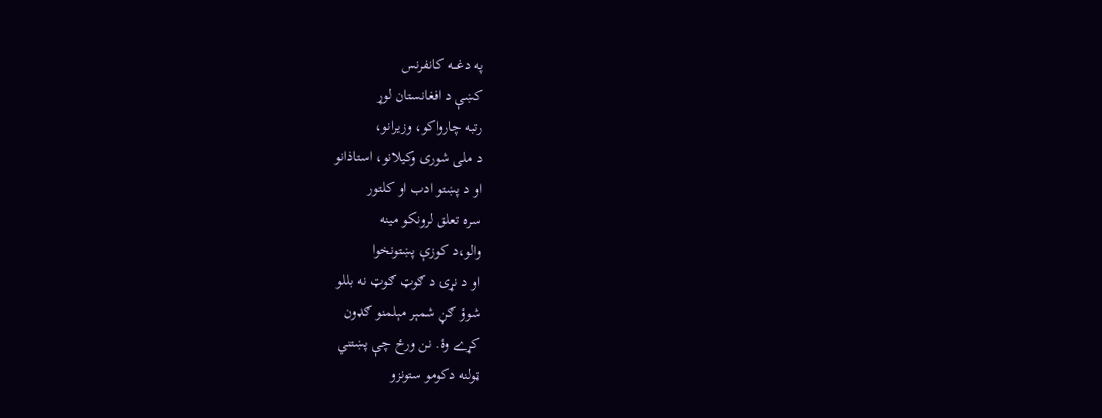په دغـــه کانفرنس
کښې د افغانستان لوړ
رتبه چارواکو، وزيرانو،
د ملى شورى وکيلانو، استاذانو
او د پښتو ادب او کلتور
سره تعلق لرونکو مينه
والو،د کوزې پښتونخوا
او د نړۍ د ګوټ ګوټ نه بللو
شوؤ ګڼ شمېر مېلمنو ګډون
کړے وۀ. نن ورځ چې پښتني
ټولنه دکومو ستونزو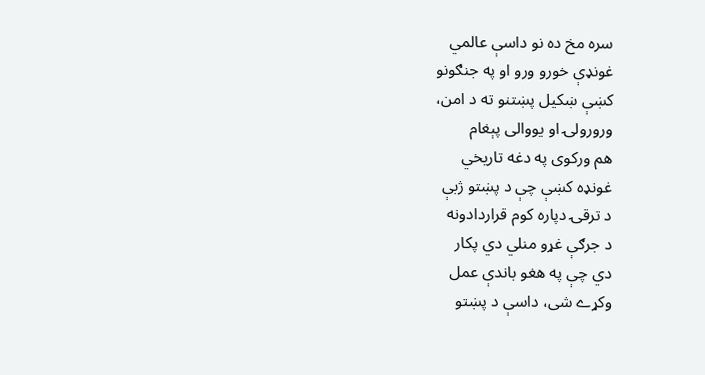سره مخ ده نو داسې عالمي
غونډې خورو ورو او په جنګونو
کښې ښکيل پښتنو ته د امن،
ورورولۍ او يووالى پېغام
هم ورکوى په دغه تاريخي
غونډه کښې چې د پښتو ژبې
د ترقۍ دپاره کوم قراردادونه
د جرګې غړو منلي دي پکار
دي چې په هغو باندې عمل
وکړے شى، داسې د پښتو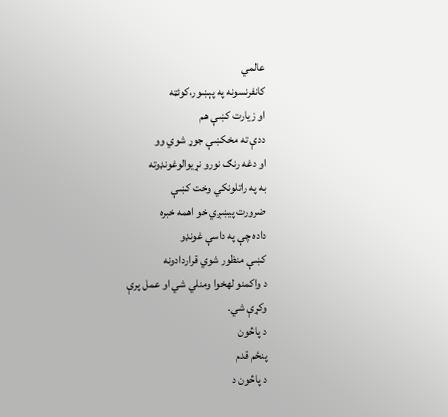عالمي
کانفرنسونه په پېښور،کوئټه
او زيارت کښې هم
ددې ته مخکښې جوړ شوي وو
او دغه رنګ نورو نړيوالوغونډوته
به په راتلونکي وخت کښې
ضرورت پيښږي خو اهمه خبره
داده چې په داسې غونډو
کښې منظور شوي قراردادونه
د واکمنو لهخوا ومنلي شي او عمل پرې
وکړې شي.
د پاڅون
پنځم قدم
د پاڅون د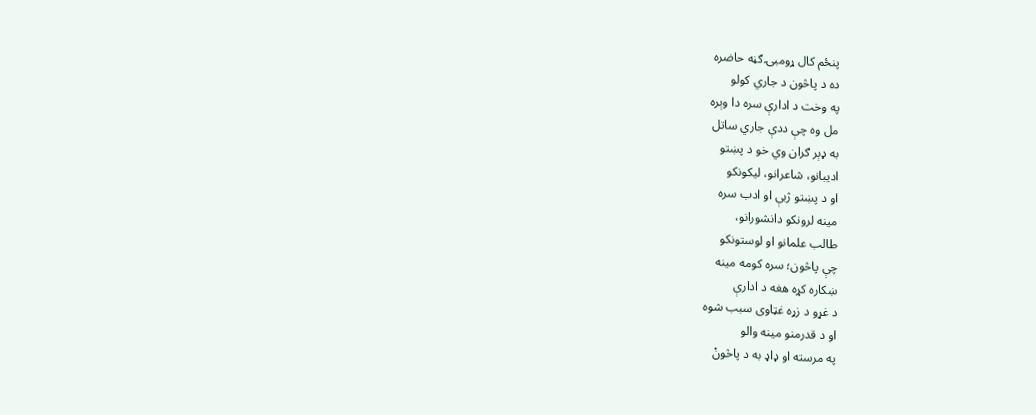پنځم کال ړومبۍ ګڼه حاضره
ده د پاڅون د جاري کولو
په وخت د ادارې سره دا وېره
مل وه چې ددې جاري ساتل
به ډېر ګران وي خو د پښتو
اديبانو، شاعرانو، ليکونکو
او د پښتو ژبې او ادب سره
مينه لرونکو دانشورانو،
طالب علمانو او لوستونکو
چې پاڅون؛ سره کومه مينه
ښکاره کړه هغه د ادارې
د غړو د زړه غټاوى سبب شوه
او د قدرمنو مينه والو
په مرسته او ډاډ به د پاڅونْ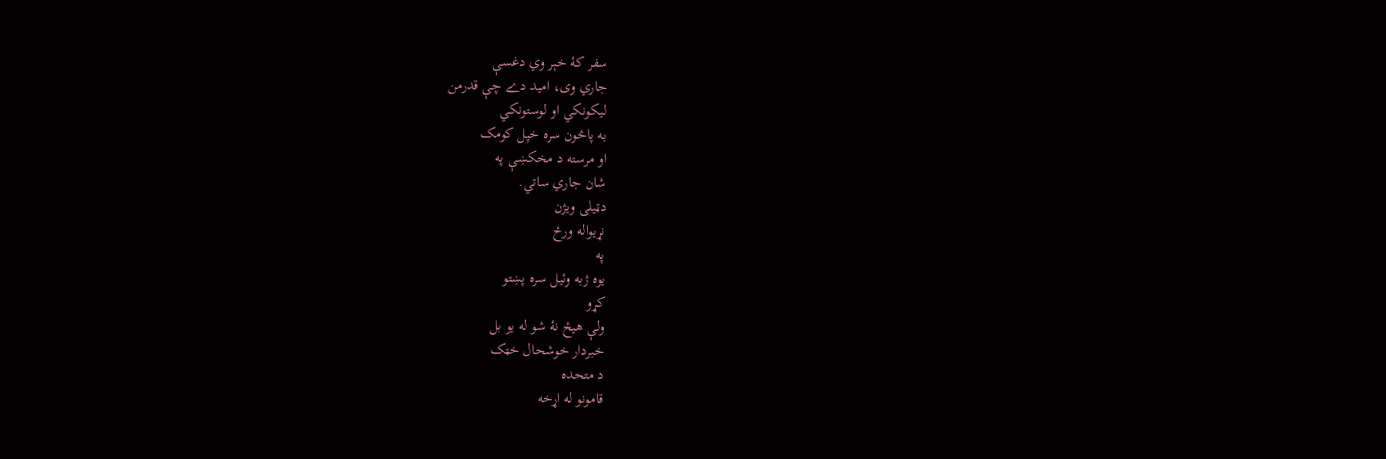سفر کۀ خېر وي دغسې
جاري وى، اميد دے چې قدرمن
ليکونکي او لوستونکي
به پاڅون سره خپل کومک
او مرسته د مخکښې په
شان جاري ساتي.
دټيلى ويژن
نړيواله ورځ
په
يوه ژبه وئيل سره پښتو
کړو
ولې هيڅ نۀ شو له يو بل
خبردار خوشحال خټک
د متحده
قامونو له اړخه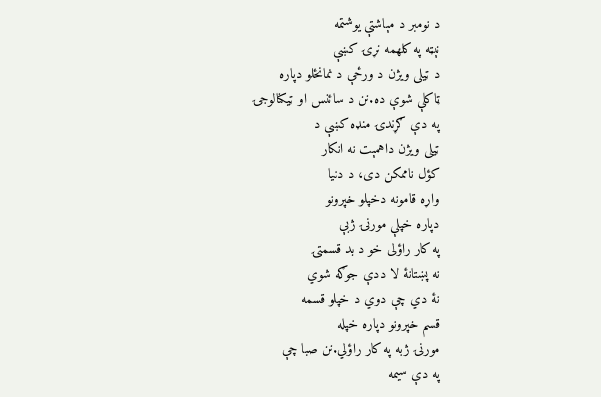د نومبر د مېاشتې يوشتمه
نېټه په کلهمه نړۍ کښې
د ټيلى ويژن د ورځې د نمانځلو دپاره
ټاکلې شوې ده.نن د سائنس او ټيکنالوجۍ
په دې ګړندۍ منډه کښې د
ټيلى ويژن داهمېت نه انکار
کؤل ناممکن دى، د دنيا
واړه قامونه دخپلو خپرونو
دپاره خپلې مورنۍ ژبې
په کار راؤلى خو د بد قسمتۍ
نه پښتانۀ لا ددې جوګه شوي
نۀ دي چې دوي د خپلو قسمه
قسم خپرونو دپاره خپله
مورنۍ ژبه په کار راؤلي.نن صبا چې
په دې سيمه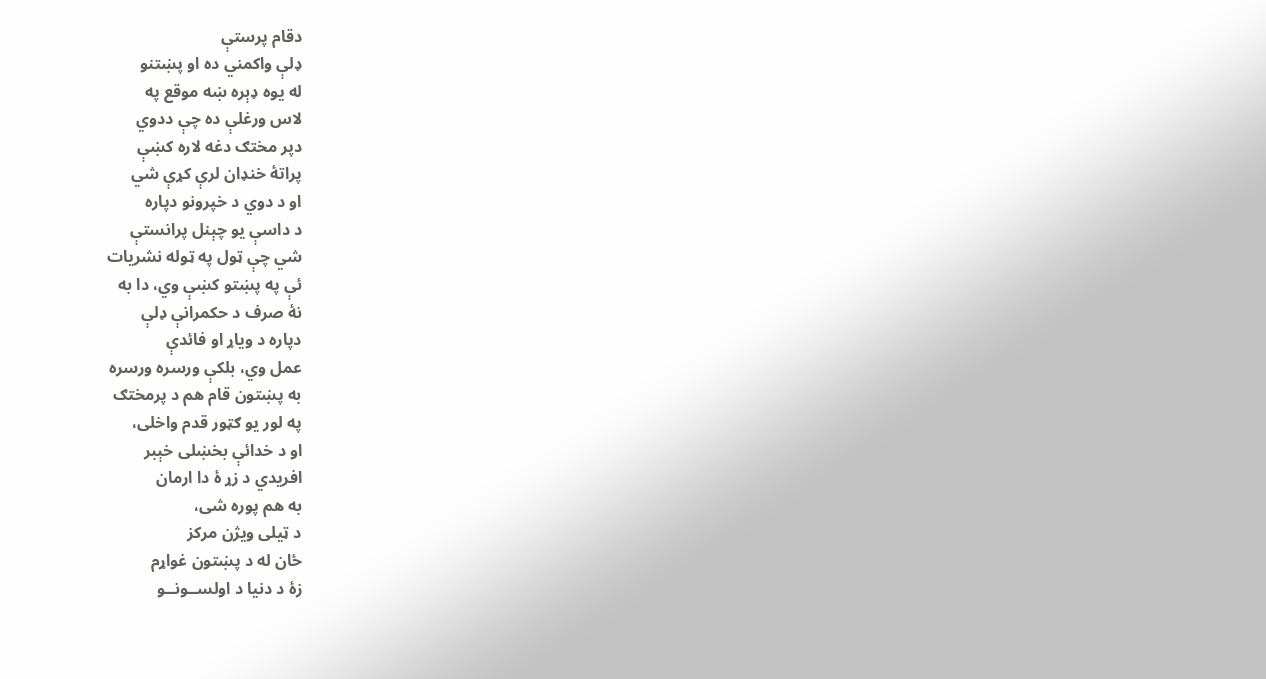دقام پرستې
ډلې واکمني ده او پښتنو
له يوه ډېره ښه موقع په
لاس ورغلې ده چې ددوي
دپر مختګ دغه لاره کښې
پراتۀ خنډان لرې کړې شي
او د دوي د خپرونو دپاره
د داسې يو چېنل پرانستې
شي چې ټول په ټوله نشريات
ئې په پښتو کښې وي، دا به
نۀ صرف د حکمرانې ډلې
دپاره د وياړ او فائدې
عمل وي، بلکې ورسره ورسره
به پښتون قام هم د پرمختګ
په لور يو ګټور قدم واخلى،
او د خدائې بخښلى خېبر
افريدي د زړ ۀ دا ارمان
به هم پوره شى،
د ټيلى ويژن مرکز
ځان له د پښتون غواړم
زۀ د دنيا د اولســونــو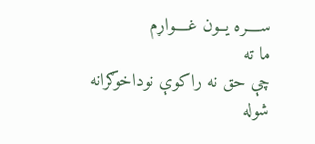ســــره يــون غــــواړم
ما ته
چې حق نه راکوې نوداخوګرانه
شوله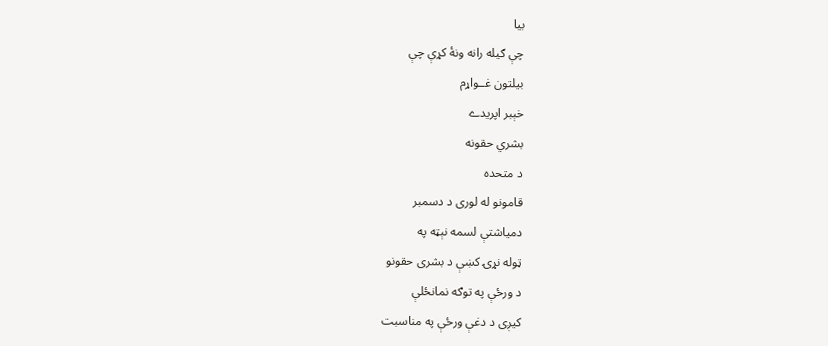بيا
چې ګيله رانه ونۀ کړې چې
بيلتون غــواړم
خېبر اپريدے
بشري حقونه
د متحده
قامونو له لورى د دسمبر
دمياشتې لسمه نېټه په
ټوله نړۍ کښې د بشرى حقونو
د ورځې په توګه نمانځلې
کيږى د دغې ورځې په مناسبت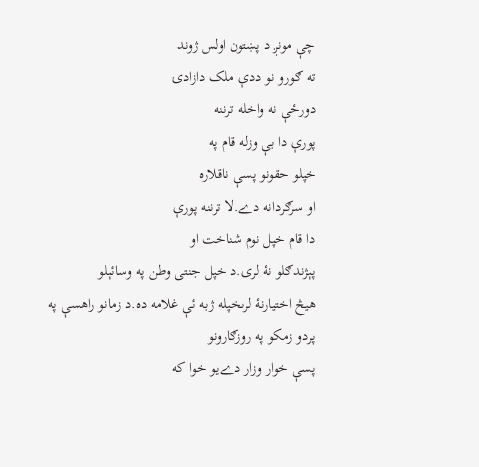چې مونږ د پښتون اولس ژوند
ته ګورو نو ددې ملک دازادۍ
دورځې نه واخله ترننه
پورې دا بې وزله قام په
خپلو حقونو پسې ناقلاره
او سرګردانه دے.لا ترننه پورې
دا قام خپل نوم شناخت او
پېژندګلو نۀ لرى.د خپل جنتى وطن په وسائېلو
هيڅ اختيارنۀ لرىخپله ژبه ئې غلامه ده.د زمانو راهسې په
پردو زمکو په روزګارونو
پسې خوار وزار دےيو خوا که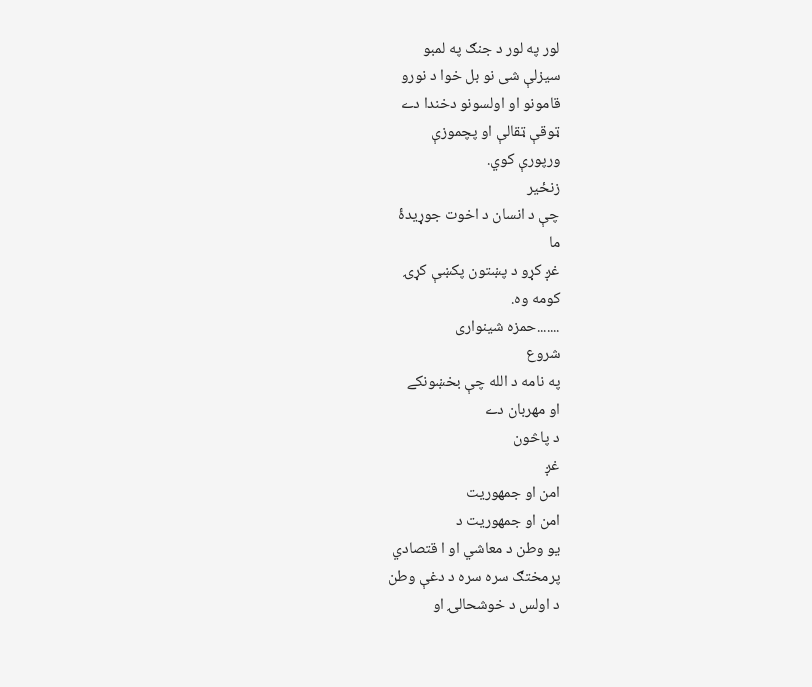لور په لور د جنګ په لمبو
سيزلې شى نو بل خوا د نورو
قامونو او اولسونو دخندا دے
ټوقې ټقالې او پچموزې
ورپورې کوي.
زنځير
چې د انسان د اخوت جوړيدۀ
ما
غږ کړو د پښتون پکښې کړۍ
کومه وه.
.......حمزه شينوارى
شروع
په نامه د الله چې بخښونکے
او مهربان دے
د پاڅون
غږ
امن او جمهوريت
امن او جمهوريت د
يو وطن د معاشي او ا قتصادي
پرمختګ سره سره د دغې وطن
د اولس د خوشحالۍ او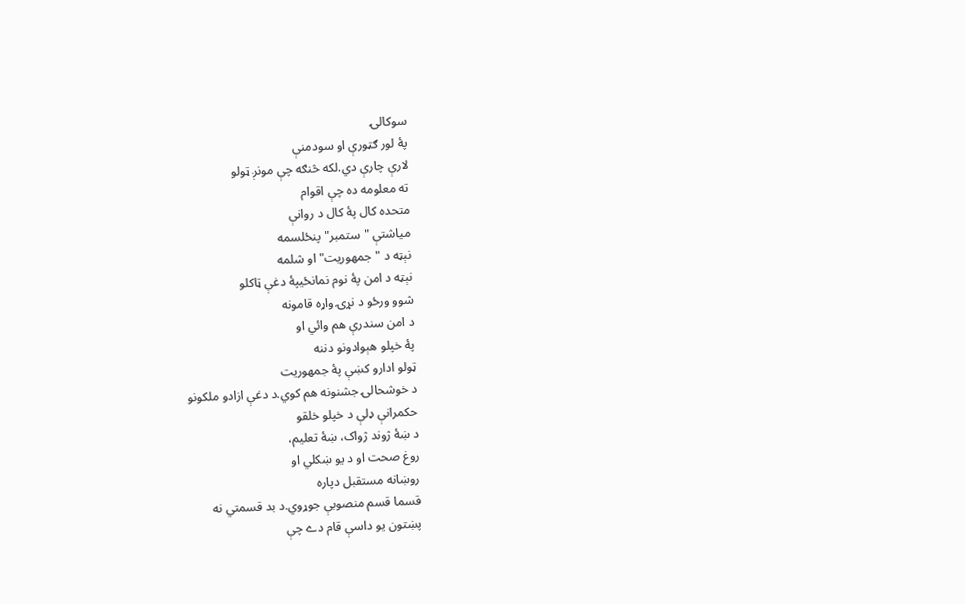سوکالۍ
پۀ لور ګټورې او سودمنې
لارې چارې دي.لکه څنګه چې مونږ ټولو
ته معلومه ده چې اقوام
متحده کال پۀ کال د روانې
مياشتې "ستمبر" پنځلسمه
نېټه د "جمهوريت" او شلمه
نېټه د امن پۀ نوم نمانځيپۀ دغې ټاکلو
شوو ورځو د نړۍ واړه قامونه
د امن سندرې هم وائي او
پۀ خپلو هېوادونو دننه
ټولو ادارو کښې پۀ جمهوريت
د خوشحالۍ جشنونه هم کوي.د دغې ازادو ملکونو
حکمرانې ډلې د خپلو خلقو
د ښۀ ژوند ژواک، ښۀ تعليم،
روغ صحت او د يو ښکلي او
روښانه مستقبل دپاره
قسما قسم منصوبې جوړوي.د بد قسمتي نه
پښتون يو داسې قام دے چې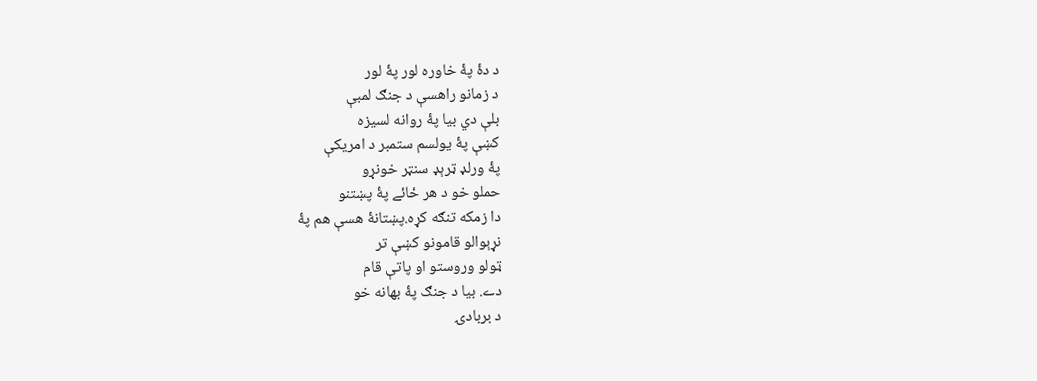د دۀ پۀ خاوره لور پۀ لور
د زمانو راهسې د جنګ لمبې
بلې دي بيا پۀ روانه لسيزه
کښې پۀ يولسم ستمبر د امريکې
پۀ ورلډ ټرېډ سنټر خونړو
حملو خو د هر ځائے پۀ پښتنو
دا زمکه تنګه کړه.پښتانۀ هسې هم پۀ
نړېوالو قامونو کښې تر
ټولو وروستو او پاتې قام
دے. بيا د جنګ پۀ بهانه خو
د بربادۍ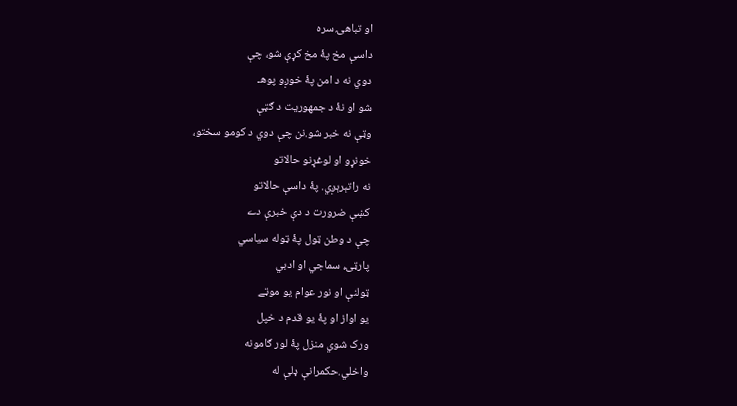او تباهۍ سره
داسې مخ پۀ مخ کړې شو، چې
دوي نه د امن پۀ خوږو پوهـ
شو او نۀ د جمهوريت د ګټې
وټې نه خبر شو.نن چې دوي د کومو سختو،
خونړو او لوغړنو حالاتو
نه راتېرېږي. پۀ داسې حالاتو
کښې ضرورت د دې خبرې دے
چې د وطن ټول پۀ ټوله سياسي
پارټۍ، سماجي او ادبي
ټولنې او نور عوام يو موټے
يو اواز او پۀ يو قدم د خپل
ورک شوي منزل پۀ لور ګامونه
واخلي.حکمرانې ډلې له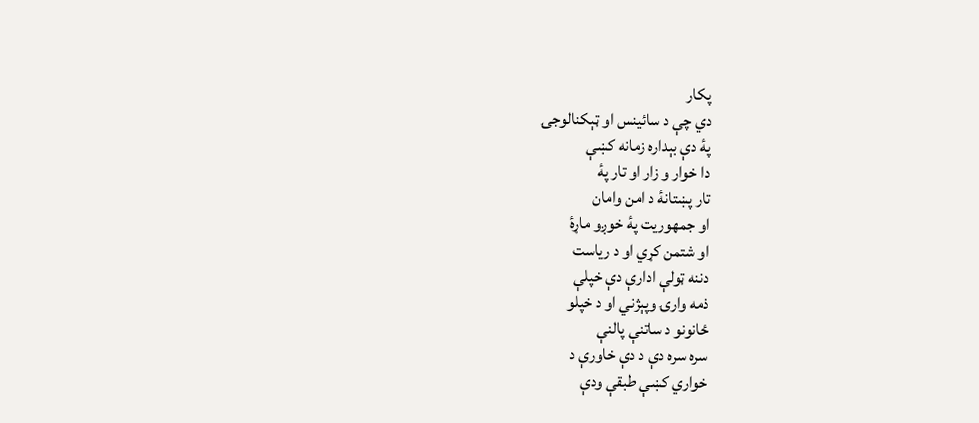پکار
دي چې د سائينس او ټېکنالوجۍ
پۀ دې بېداره زمانه کښې
دا خوار و زار او تار پۀ
تار پښتانۀ د امن وامان
او جمهوريت پۀ خوږو ماړۀ
او شتمن کړي او د رياست
دننه ټولې ادارې دې خپلې
ذمه وارۍ وپېژني او د خپلو
ځانونو د ساتنې پالنې
سره سره دې د دې خاورې د
خواري کښې طبقې ودې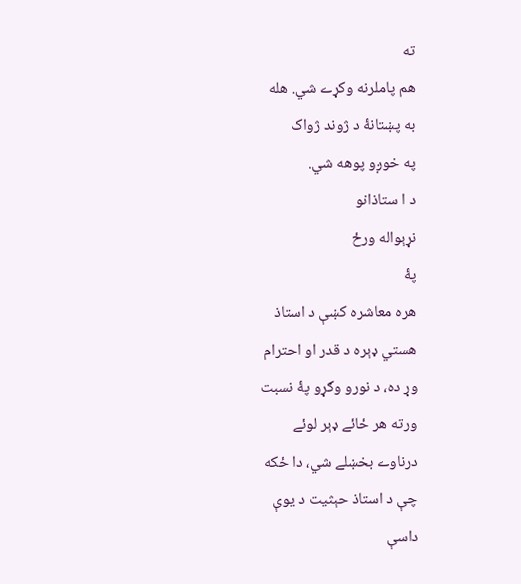ته
هم پاملرنه وکړے شي. هله
به پښتانۀ د ژوند ژواک
په خوږو پوهه شي.
د ا ستاذانو
نړېواله ورځ
پۀ
هره معاشره کښې د استاذ
هستي ډېره د قدر او احترام
وړ ده، د نورو وګړو پۀ نسبت
ورته هر ځائے ډېر لوئے
درناوے بخښلے شي، دا ځکه
چې د استاذ حېثيت د يوې
داسې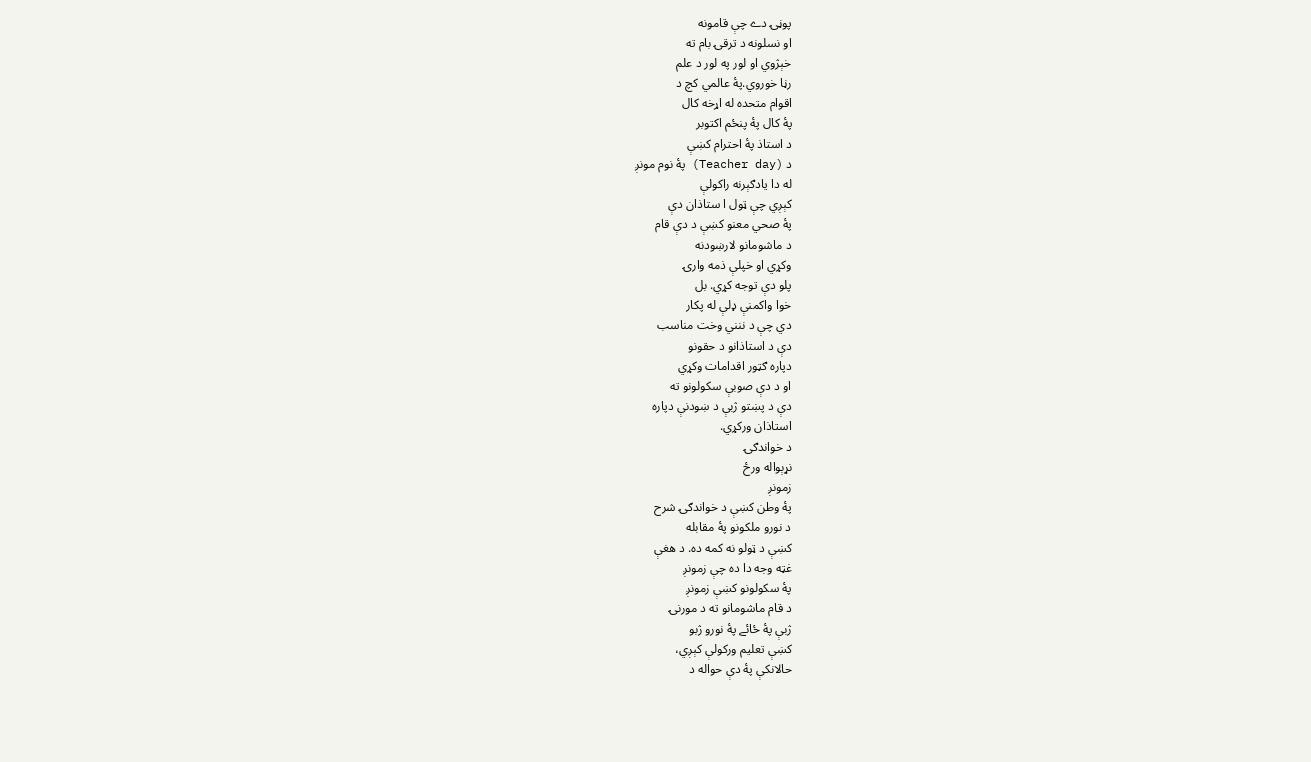پوڼۍ دے چې قامونه
او نسلونه د ترقۍ بام ته
خېژوي او لور په لور د علم
رڼا خوروي.پۀ عالمي کچ د
اقوام متحده له اړخه کال
پۀ کال پۀ پنځم اکتوبر
د استاذ پۀ احترام کښې
د (Teacher day) پۀ نوم مونږ
له دا يادګېرنه راکولې
کېږي چې ټول ا ستاذان دې
پۀ صحي معنو کښې د دې قام
د ماشومانو لارښودنه
وکړي او خپلې ذمه وارۍ
پلو دې توجه کړي. بل
خوا واکمنې ډلې له پکار
دي چې د ننني وخت مناسب
دې د استاذانو د حقونو
دپاره ګټور اقدامات وکړي
او د دې صوبې سکولونو ته
دې د پښتو ژبې د ښودنې دپاره
استاذان ورکړي.
د خواندګۍ
نړېواله ورځ
زمونږ
پۀ وطن کښې د خواندګۍ شرح
د نورو ملکونو پۀ مقابله
کښې د ټولو نه کمه ده. د هغې
غټه وجه دا ده چې زمونږ
پۀ سکولونو کښې زمونږ
د قام ماشومانو ته د مورنۍ
ژبې پۀ ځائے پۀ نورو ژبو
کښې تعليم ورکولې کېږي،
حالانکې پۀ دې حواله د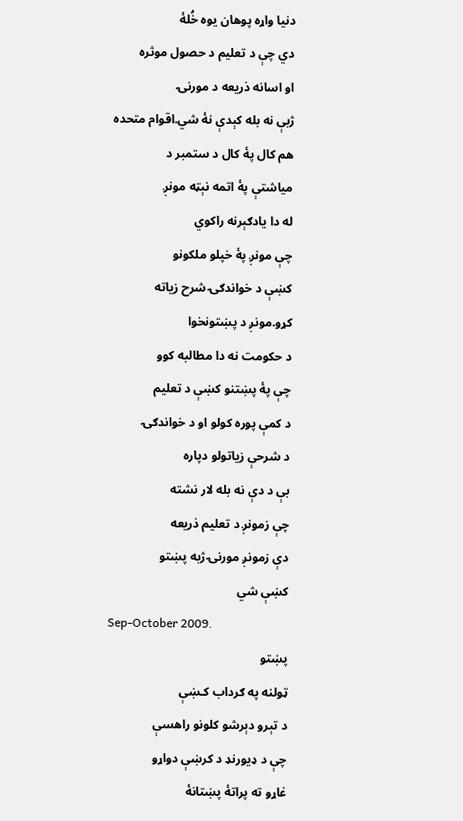دنيا واړه پوهان يوه خُلۀ
دي چې د تعليم د حصول موثره
او اسانه ذريعه د مورنۍ
ژبې نه بله کېدې نۀ شي.اقوام متحده
هم کال پۀ کال د ستمبر د
مياشتې پۀ اتمه نېټه مونږ
له دا يادګېرنه راکوي
چې مونږ پۀ خپلو ملکونو
کښې د خواندګۍ شرح زياته
کړو.مونږ د پښتونخوا
د حکومت نه دا مطالبه کوو
چې پۀ پښتنو کښې د تعليم
د کمې پوره کولو او د خواندګۍ
د شرحې زياتولو دپاره
بې د دې نه بله لار نشته
چې زمونږ د تعليم ذريعه
دې زمونږ مورنۍ ژبه پښتو
کښې شي
Sep-October 2009.
پښتو
ټولنه په ګرداب کـښې
د تېرو دېرشو کلونو راهسې
چې د ډيورنډ د کرښې دواړو
غاړو ته پراتۀ پښتانۀ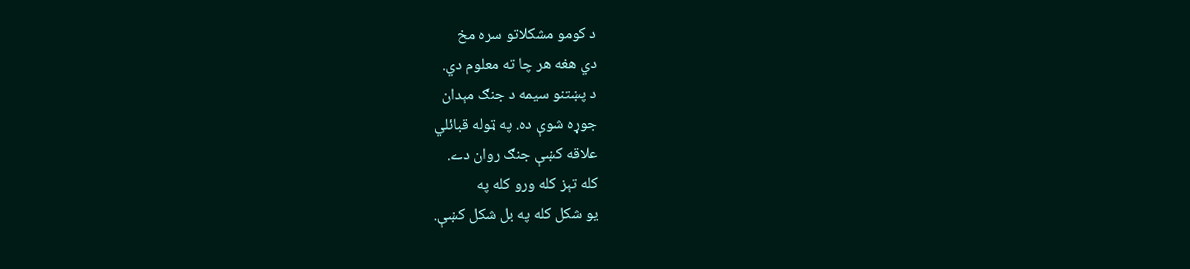د کومو مشکلاتو سره مخ
دي هغه هر چا ته معلوم دي.
د پښتنو سيمه د جنګ مېدان
جوړه شوې ده. په ټوله قبائلي
علاقه کښې جنګ روان دے.
کله تېز کله ورو کله په
يو شکل کله په بل شکل کښې.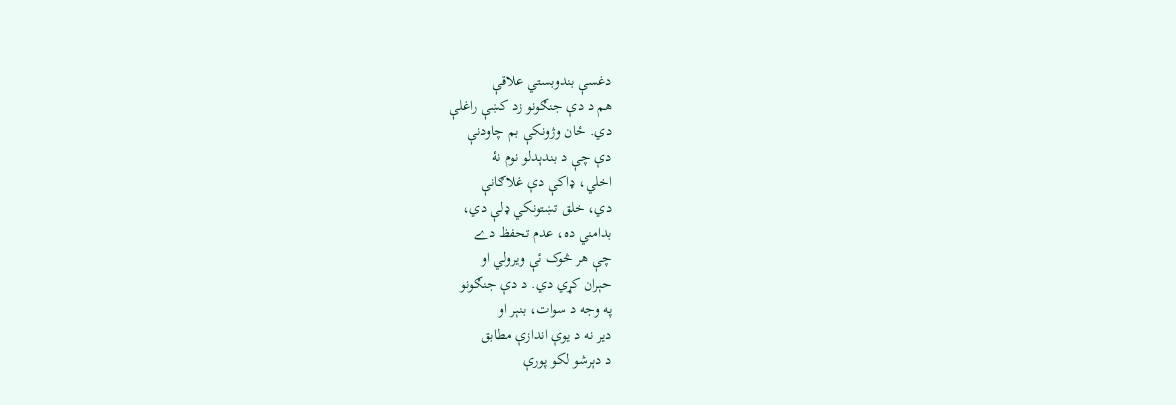دغسې بندوبستي علاقې
هم د دې جنګونو زد کښې راغلې
دي. ځان وژونکې بم چاودنې
دې چې د بندېدلو نوم نۀ
اخلي، ډاکې دې غلاګانې
دي، خلق تښتونکي ډلې دي،
بدامني ده، عدم تحفظ دے
چې هر څوک ئې ويرولي او
حېران کړي دي. د دې جنګونو
په وجه د سوات، بنېر او
دير نه د يوې اندازې مطابق
د دېرشو لکو پورې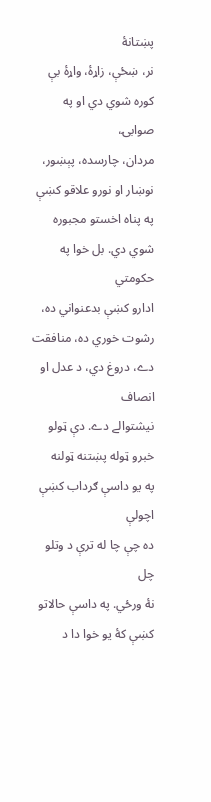پښتانۀ
نر، ښځې، زاړۀ، واړۀ بې
کوره شوي دي او په صوابۍ،
مردان، چارسده، پېښور،
نوښار او نورو علاقو کښې
په پناه اخستو مجبوره
شوي دي. بل خوا په حکومتي
ادارو کښې بدعنواني ده،
رشوت خوري ده، منافقت
دے، دروغ دي، د عدل او انصاف
نيشتوالے دے. دې ټولو
خبرو ټوله پښتنه ټولنه
په يو داسې ګرداب کښې اچولې
ده چې چا له ترې د وتلو چل
نۀ ورځي. په داسې حالاتو
کښې کۀ يو خوا دا د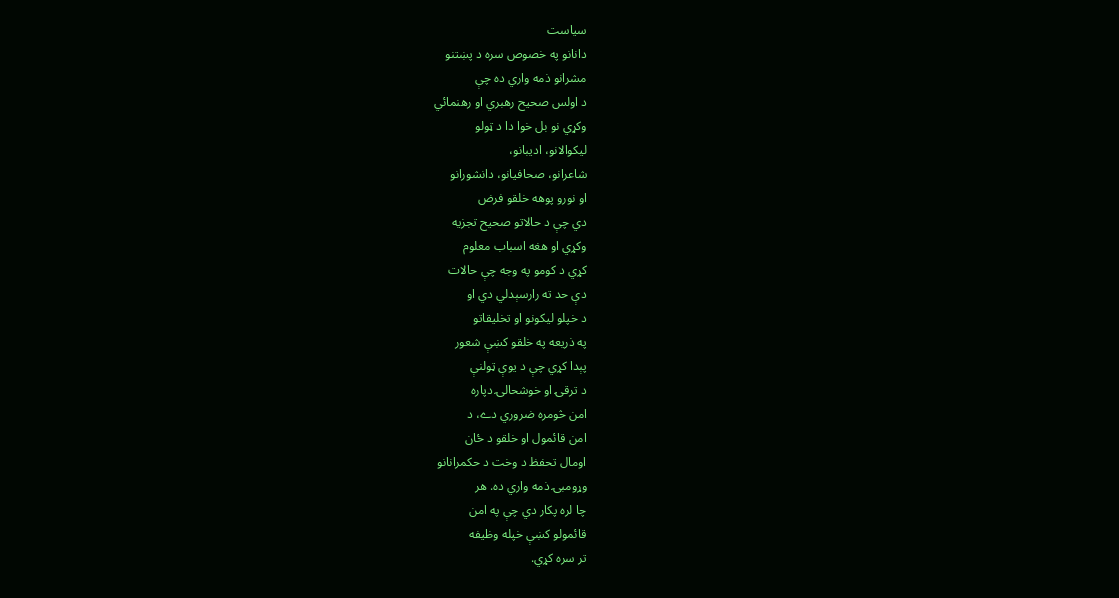سياست
دانانو په خصوص سره د پښتنو
مشرانو ذمه واري ده چې
د اولس صحيح رهبري او رهنمائي
وکړي نو بل خوا دا د ټولو
ليکوالانو، اديبانو،
شاعرانو، صحافيانو، دانشورانو
او نورو پوهه خلقو فرض
دي چې د حالاتو صحيح تجزيه
وکړي او هغه اسباب معلوم
کړي د کومو په وجه چې حالات
دې حد ته رارسېدلي دي او
د خپلو ليکونو او تخليقاتو
په ذريعه په خلقو کښې شعور
پېدا کړي چې د يوې ټولنې
د ترقۍ او خوشحالۍ دپاره
امن څومره ضروري دے، د
امن قائمول او خلقو د ځان
اومال تحفظ د وخت د حکمرانانو
وړومبۍ ذمه واري ده. هر
چا لره پکار دي چې په امن
قائمولو کښې خپله وظيفه
تر سره کړي.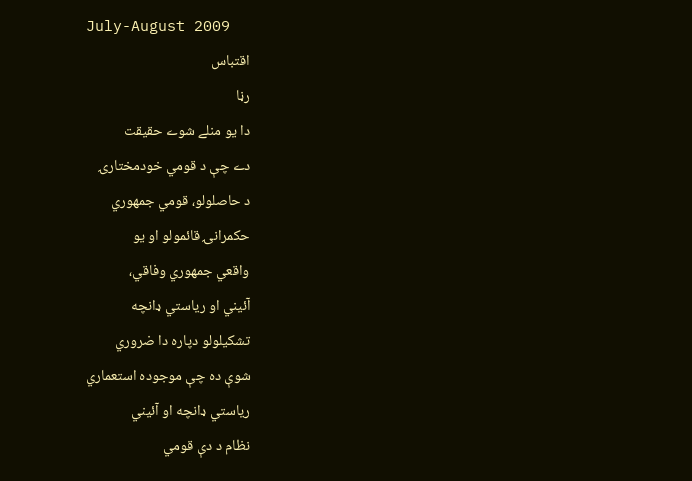July-August 2009
اقتباس
رڼا
دا يو منلے شوے حقيقت
دے چې د قومي خودمختارۍ
د حاصلولو، قومي جمهوري
حکمرانۍ قائمولو او يو
واقعي جمهوري وفاقي،
آئيني او رياستي ډانچه
تشکيلولو دپاره دا ضروري
شوې ده چې موجوده استعماري
رياستي ډانچه او آئيني
نظام د دې قومي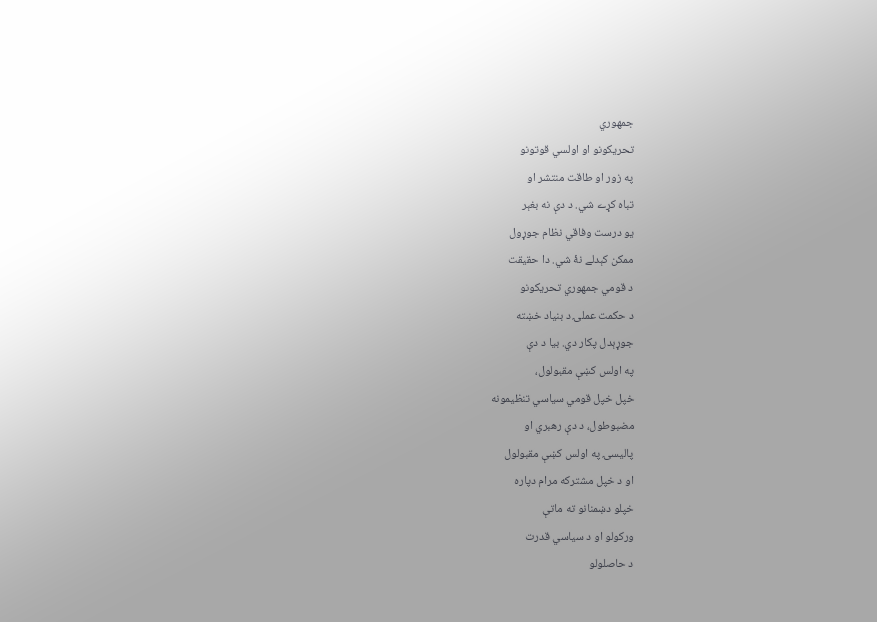جمهوري
تحريکونو او اولسي قوتونو
په زور او طاقت منتشر او
تباه کړے شي. د دې نه بغېر
يو درست وفاقي نظام جوړول
ممکن کېدلے نۀ شي. دا حقيقت
د قومي جمهوري تحريکونو
د حکمت عملۍ د بنياد خښته
جوړېدل پکار دي. بيا د دې
په اولس کښې مقبولول،
خپل خپل قومي سياسي تنظيمونه
مضبوطول، د دې رهبري او
پاليسۍ په اولس کښې مقبولول
او د خپل مشترکه مرام دپاره
خپلو دښمنانو ته ماتې
ورکولو او د سياسي قدرت
د حاصلولو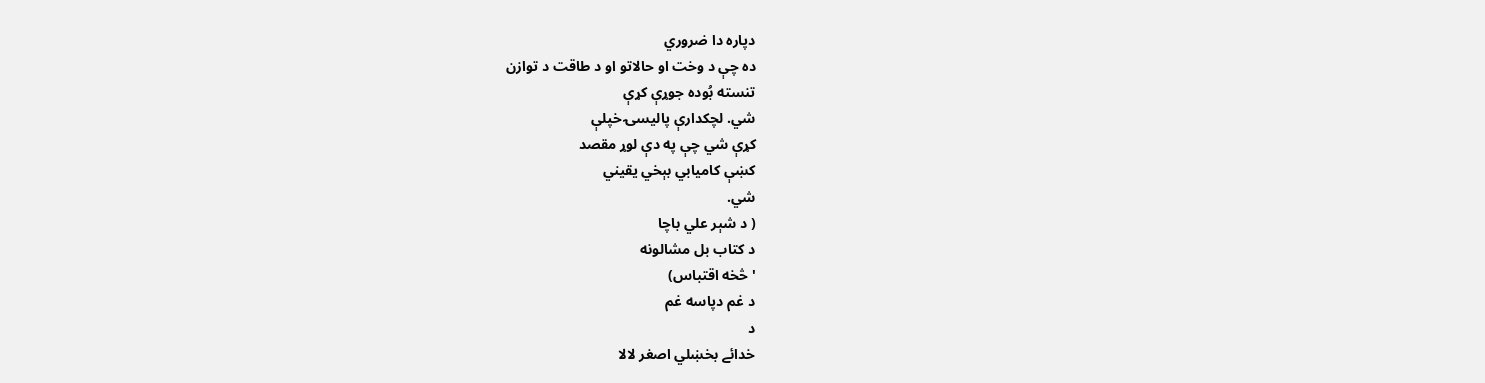دپاره دا ضروري
ده چې د وخت او حالاتو او د طاقت د توازن
تنسته بُوده جوړې کړې
شي. لچکدارې پاليسۍ خپلې
کړې شي چې په دې لوړ مقصد
کښې کاميابي بېخي يقيني
شي.
( د شېر علي باچا
د کتاب بل مشالونه
' څخه اقتباس)
د غم دپاسه غم
د
خدائے بخښلي اصغر لالا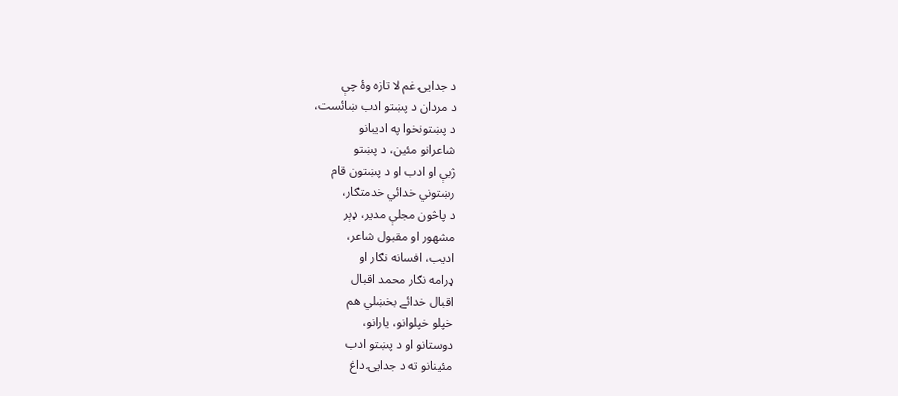د جدايۍ غم لا تازه وۀ چې
د مردان د پښتو ادب ښائست،
د پښتونخوا په اديبانو
شاعرانو مئين، د پښتو
ژبې او ادب او د پښتون قام
رښتوني خدائي خدمتګار،
د پاڅون مجلې مدير، ډېر
مشهور او مقبول شاعر،
اديب، افسانه نګار او
ډرامه نګار محمد اقبال
اقبال خدائے بخښلي هم
خپلو خپلوانو، يارانو،
دوستانو او د پښتو ادب
مئينانو ته د جدايۍ داغ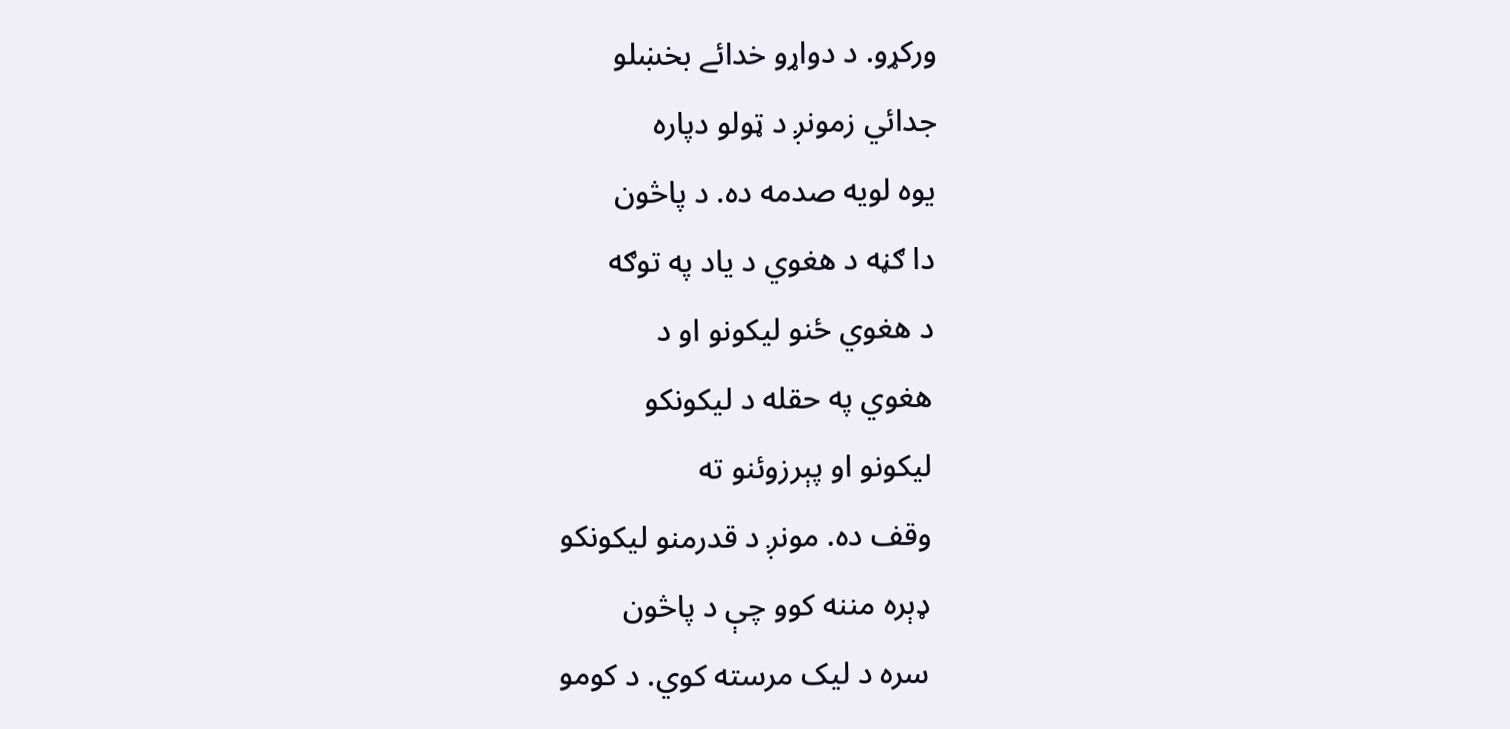ورکړو. د دواړو خدائے بخښلو
جدائي زمونږ د ټولو دپاره
يوه لويه صدمه ده. د پاڅون
دا ګڼه د هغوي د ياد په توګه
د هغوي ځنو ليکونو او د
هغوي په حقله د ليکونکو
ليکونو او پېرزوئنو ته
وقف ده. مونږ د قدرمنو ليکونکو
ډېره مننه کوو چې د پاڅون
سره د ليک مرسته کوي. د کومو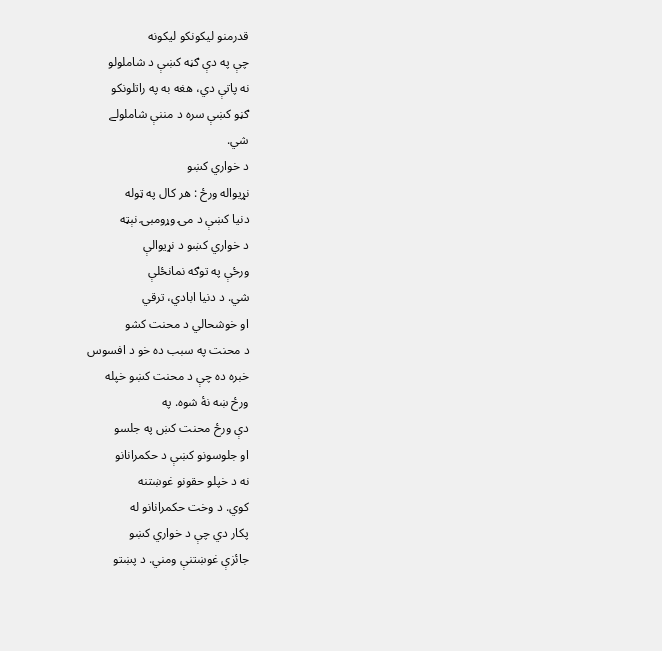قدرمنو ليکونکو ليکونه
چې په دې ګڼه کښې د شاملولو
نه پاتې دي، هغه به په راتلونکو
ګڼو کښې سره د مننې شاملولے
شي.
د خواري کښو
نړيواله ورځ : هر کال په ټوله
دنيا کښې د مۍ وړومبۍ نېټه
د خواري کښو د نړيوالې
ورځې په توګه نمانځلې
شي. د دنيا ابادي، ترقي
او خوشحالي د محنت کشو
د محنت په سبب ده خو د افسوس
خبره ده چې د محنت کښو خپله
ورځ ښه نۀ شوه. په
دې ورځ محنت کښ په جلسو
او جلوسونو کښې د حکمرانانو
نه د خپلو حقونو غوښتنه
کوي. د وخت حکمرانانو له
پکار دي چې د خواري کښو
جائزې غوښتنې ومني. د پښتو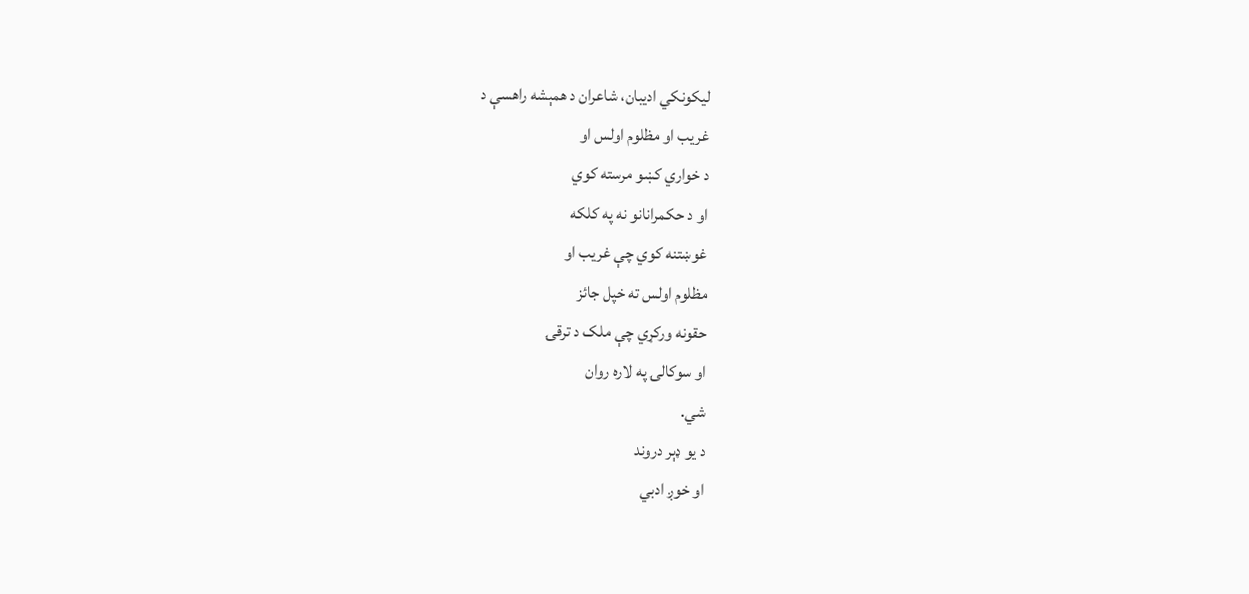ليکونکي اديبان، شاعران د همېشه راهسې د
غريب او مظلوم اولس او
د خواري کښو مرسته کوي
او د حکمرانانو نه په کلکه
غوښتنه کوي چې غريب او
مظلوم اولس ته خپل جائز
حقونه ورکړي چې ملک د ترقۍ
او سوکالۍ په لاره روان
شي.
د يو ډېر دروند
او خوږ ادبي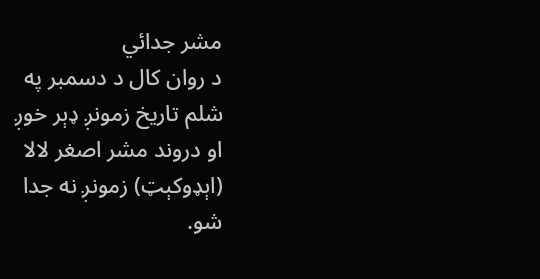مشر جدائي
د روان کال د دسمبر په
شلم تاريخ زمونږ ډېر خوږ
او دروند مشر اصغر لالا
(اېډوکېټ) زمونږ نه جدا
شو.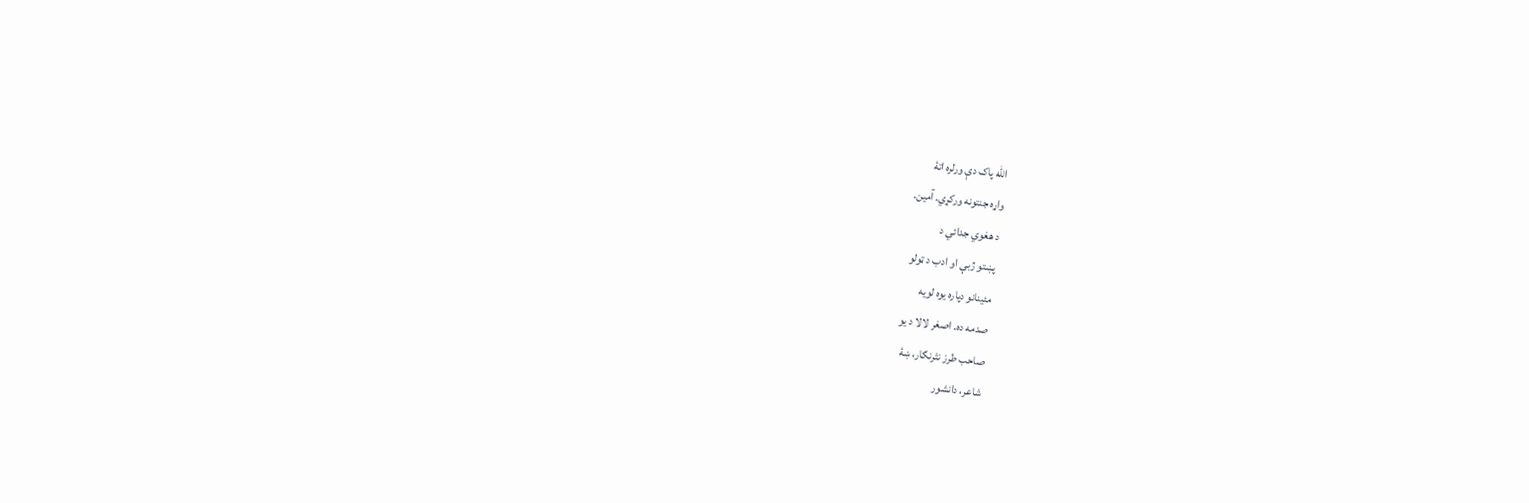الله پاک دې ورلره اتۀ
واړه جنتونه ورکړي. آمين.
د هغوي جدائي د
پښتو ژبې او ادب د ټولو
مئينانو دپاره يوه لويه
صدمه ده. اصغر لالا د يو
صاحب طرز نثرنګار، ښۀ
شاعر، دانشور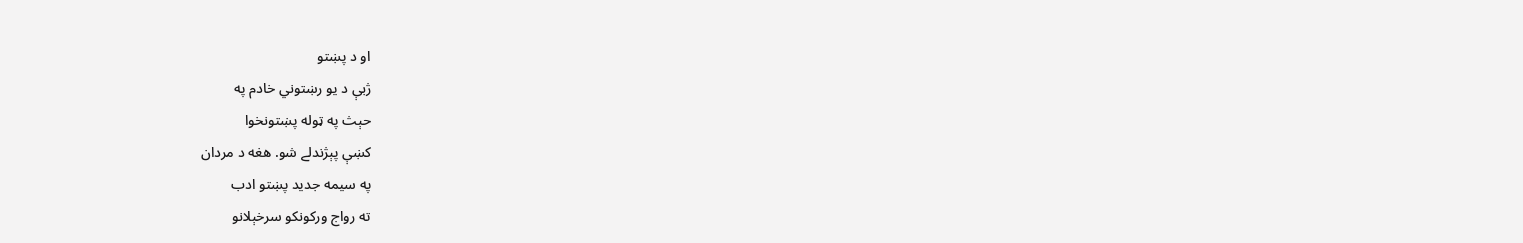او د پښتو
ژبې د يو رښتوني خادم په
حېث په ټوله پښتونخوا
کښې پېژندلے شو. هغه د مردان
په سيمه جديد پښتو ادب
ته رواج ورکونکو سرخېلانو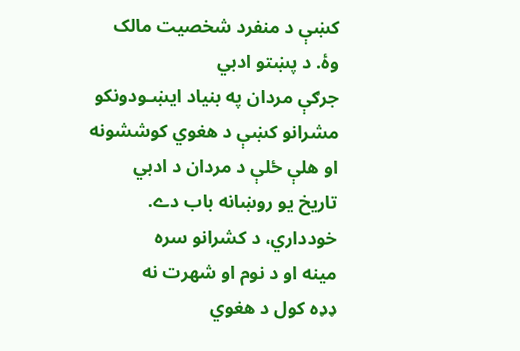کښې د منفرد شخصيت مالک
وۀ. د پښتو ادبي
جرګې مردان په بنياد ايښـودونکو
مشرانو کښې د هغوي کوششونه
او هلې ځلې د مردان د ادبي
تاريخ يو روښانه باب دے.
خودداري، د کشرانو سره
مينه او د نوم او شهرت نه
ډډه کول د هغوي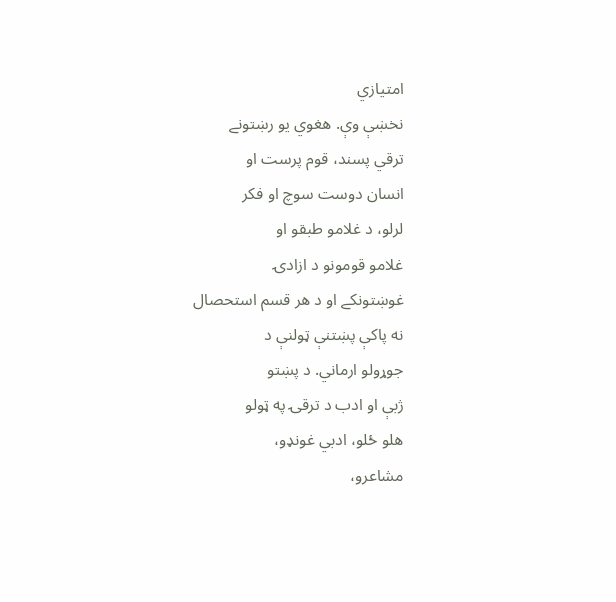امتيازي
نخښې وې. هغوي يو رښتونے
ترقي پسند، قوم پرست او
انسان دوست سوچ او فکر
لرلو، د غلامو طبقو او
غلامو قومونو د ازادۍ
غوښتونکے او د هر قسم استحصال
نه پاکې پښتنې ټولنې د
جوړولو ارماني. د پښتو
ژبې او ادب د ترقۍ په ټولو
هلو ځلو، ادبي غونډو،
مشاعرو،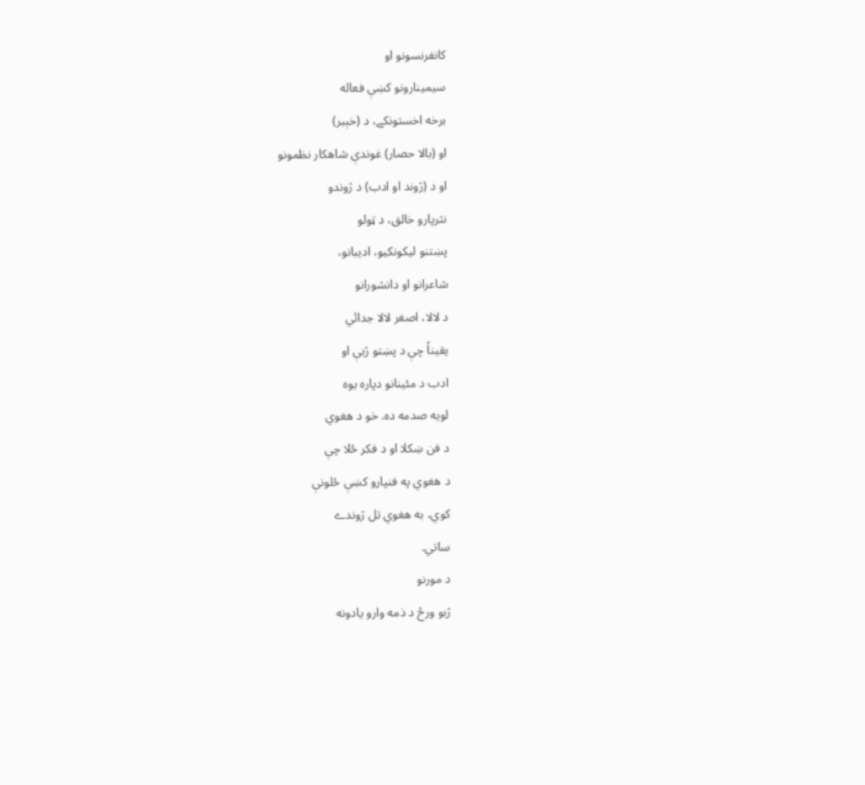کانفرنسونو او
سيمينارونو کښې فعاله
برخه اخستونکے، د (خېبر)
او (بالا حصار) غوندې شاهکار نظمونو
او د (ژوند او ادب) د ژوندو
نثرپارو خالق، د ټولو
پښتنو ليکونکيو، اديبانو،
شاعرانو او دانشورانو
د لالا، اصغر لالا جدائي
يقيناً چې د پښتو ژبې او
ادب د مئينانو دپاره يوه
لويه صدمه ده. خو د هغوي
د فن ښکلا او د فکر ځلا چې
د هغوي په فنپارو کښې ځلونې
کوي، به هغوي تل ژوندے
ساتي.
د مورنو
ژبو ورځ د ذمه وارو يادونه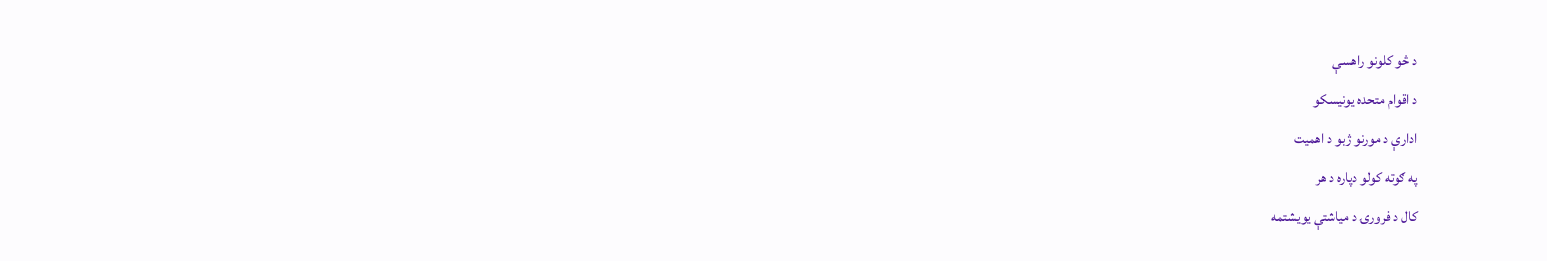د څو کلونو راهسې
د اقوام متحده يونيسکو
ادارې د مورنو ژبو د اهميت
په ګوته کولو دپاره د هر
کال د فرورۍ د مياشتې يويشتمه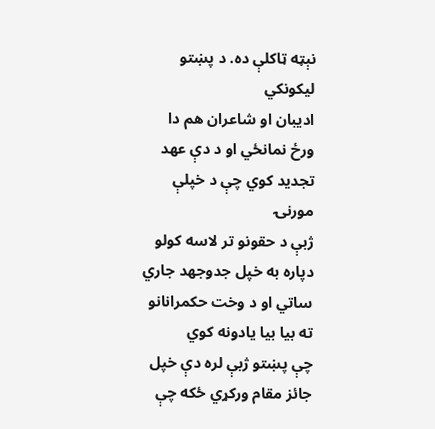نېټه ټاکلې ده. د پښتو ليکونکي
اديبان او شاعران هم دا
ورځ نمانځي او د دې عهد
تجديد کوي چې د خپلې مورنۍ
ژبې د حقونو تر لاسه کولو
دپاره به خپل جدوجهد جاري
ساتي او د وخت حکمرانانو
ته بيا بيا يادونه کوي
چې پښتو ژبې لره دې خپل
جائز مقام ورکړي ځکه چې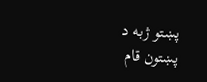پښتو ژبه د پښتون قام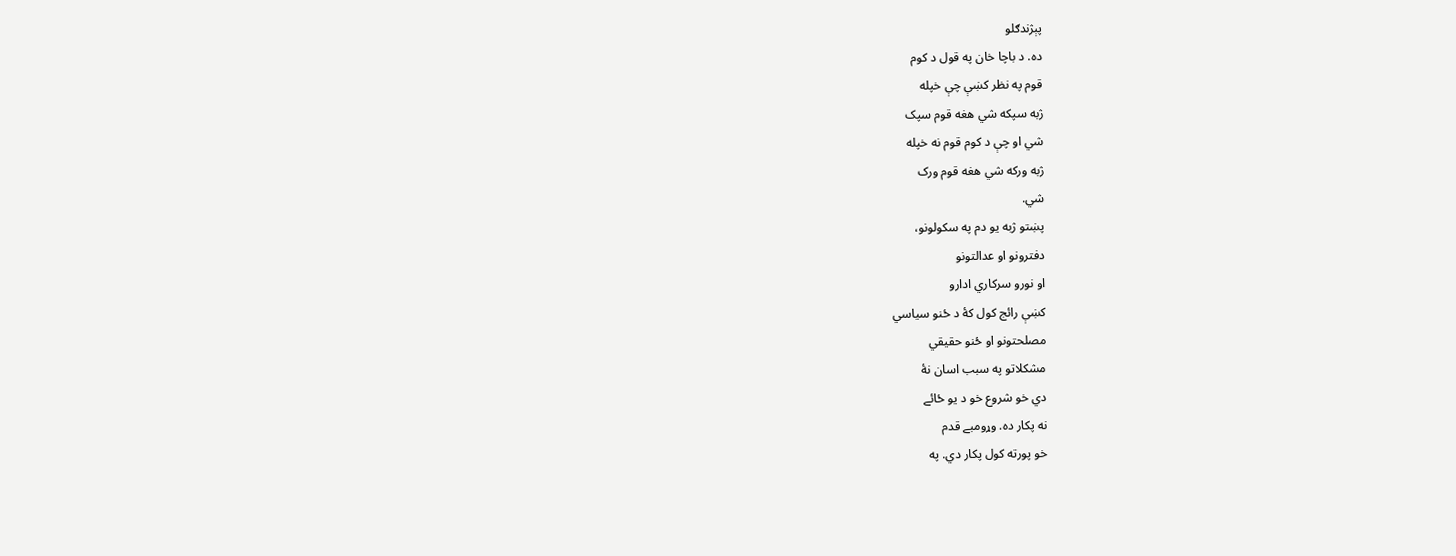پېژندګلو
ده. د باچا خان په قول د کوم
قوم په نظر کښې چې خپله
ژبه سپکه شي هغه قوم سپک
شي او چې د کوم قوم نه خپله
ژبه ورکه شي هغه قوم ورک
شي.
پښتو ژبه يو دم په سکولونو،
دفترونو او عدالتونو
او نورو سرکاري ادارو
کښې رائج کول کۀ د ځنو سياسي
مصلحتونو او ځنو حقيقي
مشکلاتو په سبب اسان نۀ
دي خو شروع خو د يو ځائے
نه پکار ده. وړومبے قدم
خو پورته کول پکار دي. په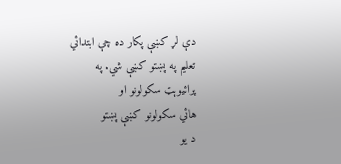دې لړ کښې پکار ده چې ابتدائي
تعليم په پښتو کښې شي. په
پرائيوېټ سکولونو او
هائي سکولونو کښې پښتو
د يو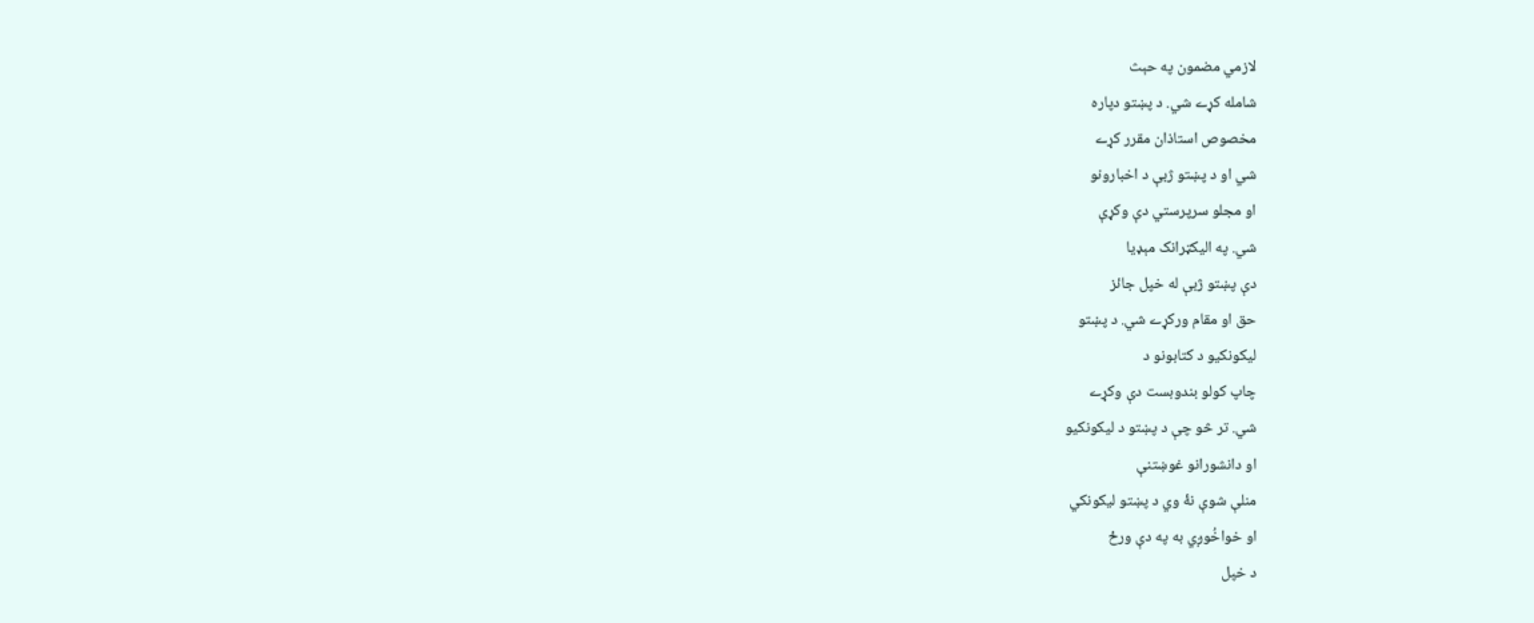لازمي مضمون په حېث
شامله کړے شي. د پښتو دپاره
مخصوص استاذان مقرر کړے
شي او د پښتو ژبې د اخبارونو
او مجلو سرپرستي دې وکړې
شي. په اليکټرانک مېډيا
دې پښتو ژبې له خپل جائز
حق او مقام ورکړے شي. د پښتو
ليکونکيو د کتابونو د
چاپ کولو بندوبست دې وکړے
شي. تر څو چې د پښتو د ليکونکيو
او دانشورانو غوښتنې
منلې شوې نۀ وي د پښتو ليکونکي
او خواخُوږي به په دې ورځ
د خپل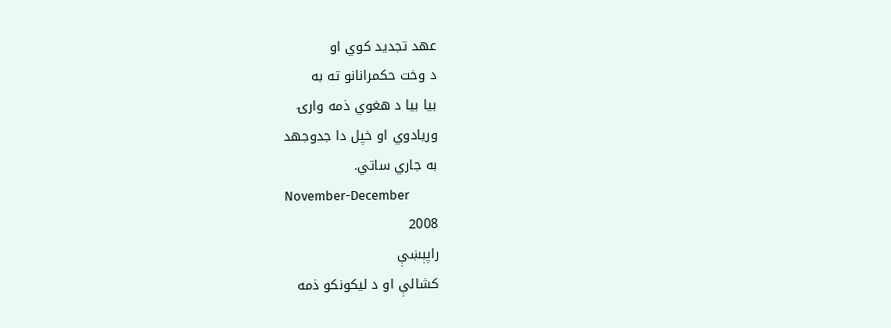عهد تجديد کوي او
د وخت حکمرانانو ته به
بيا بيا د هغوي ذمه وارۍ
وريادوي او خپل دا جدوجهد
به جاري ساتي.
November-December
2008
راپېښې
کشالې او د ليکونکو ذمه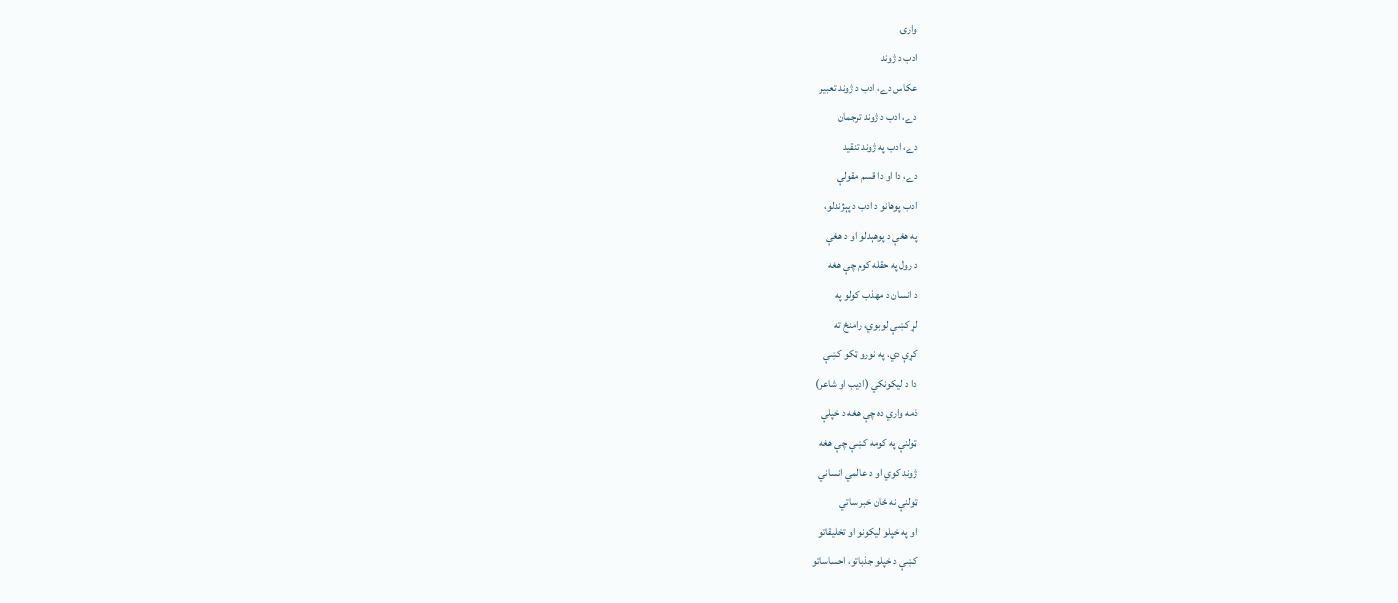وارۍ
ادب د ژوند
عکاس دے، ادب د ژوند تعبير
دے، ادب د ژوند ترجمان
دے، ادب په ژوند تنقيد
دے، دا او دا قسم مقولې
ادب پوهانو د ادب د پېژندلو،
په هغې د پوهېدلو او د هغې
د رول په حقله کوم چې هغه
د انسان د مهذب کولو په
لړ کښې لوبوي، رامنځ ته
کړې دي. په نورو ټکو کښې
دا د ليکونکي (اديب او شاعر)
ذمه واري ده چې هغه د خپلې
ټولنې په کومه کښې چې هغه
ژوند کوي او د عالمي انساني
ټولنې نه ځان خبر ساتي
او په خپلو ليکونو او تخليقاتو
کښې د خپلو جذباتو، احساساتو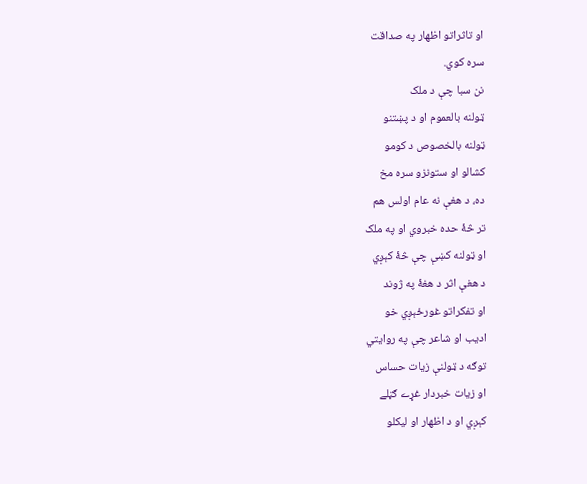او تاثراتو اظهار په صداقت
سره کوي.
نن سبا چې د ملک
ټولنه بالعموم او د پښتنو
ټولنه بالخصوص د کومو
کشالو او ستونزو سره مخ
ده، د هغې نه عام اولس هم
تر څۀ حده خبروي او په ملک
او ټولنه کښې چې څۀ کېږي
د هغې اثر د هغۀ په ژوند
او تفکراتو غورځېږي خو
اديب او شاعر چې په روايتي
توګه د ټولنې زيات حساس
او زيات خبردار غړے ګڼلے
کېږي او د اظهار او ليکلو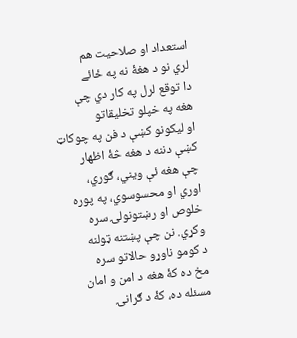استعداد او صلاحيت هم
لري نو د هغۀ نه په ځائے
دا توقع لرل په کار دي چې
هغه په خپلو تخليقاتو
او ليکونو کښې د فن په چوکاټ
کښې دننه د هغه څۀ اظهار
چې هغه ئې ويني، ګوري،
اوري او محسوسوي، په پوره
خلوص او رښتونولۍ سره
وکړي. نن چې پښتنه ټولنه
د کومو ناوړو حالاتو سره
مخ ده کۀ هغه د امن و امان
مسئله ده، کۀ د ګرانۍ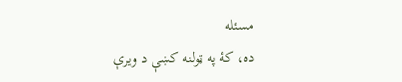مسئله
ده، کۀ په ټولنه کښې د ويرې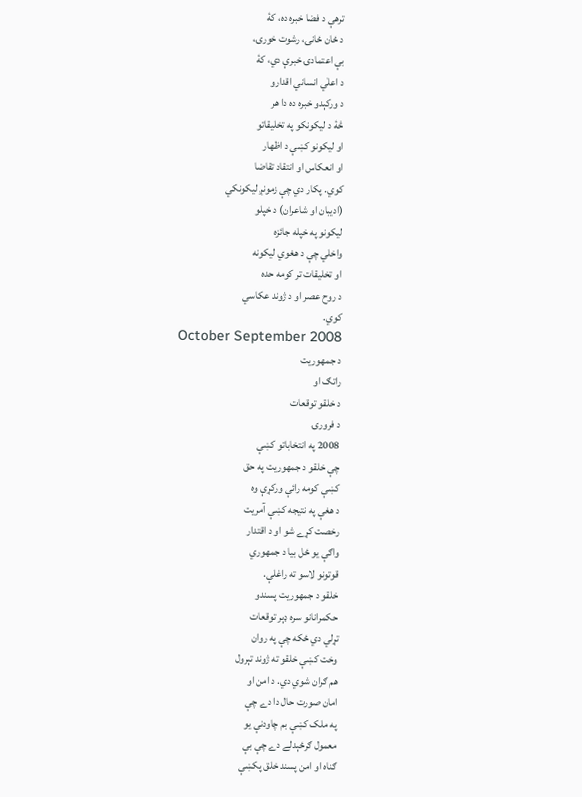ترهې د فضا خبره ده، کۀ
د ځان ځانۍ، رشوت خورۍ،
بې اعتمادۍ خبرې دي، کۀ
د اعلٰي انساني اقدارو
د ورکېدو خبره ده دا هر
څۀ د ليکونکو په تخليقاتو
او ليکونو کښې د اظهار
او انعکاس او انتقاد تقاضا
کوي. پکار دي چې زمونږ ليکونکي
(اديبان او شاعران) د خپلو
ليکونو په خپله جائزه
واخلي چې د هغوي ليکونه
او تخليقات تر کومه حده
د روح عصر او د ژوند عکاسي
کوي.
October September 2008
د جمهوريت
راتګ او
د خلقو توقعات
د فرورۍ
2008 په انتخاباتو کښې
چې خلقو د جمهوريت په حق
کښې کومه رائې ورکړې وه
د هغې په نتيجه کښې آمريت
رخصت کړے شو او د اقتدار
واګې يو ځل بيا د جمهوري
قوتونو لاسو ته راغلې.
خلقو د جمهوريت پسندو
حکمرانانو سره ډېر توقعات
تړلي دي ځکه چې په روان
وخت کښې خلقو ته ژوند تېرول
هم ګران شوي دي. د امن او
امان صورت حال دا دے چې
په ملک کښې بم چاودنې يو
معمول ګرځېدلے دے چې بې
ګناه او امن پسند خلق پکښې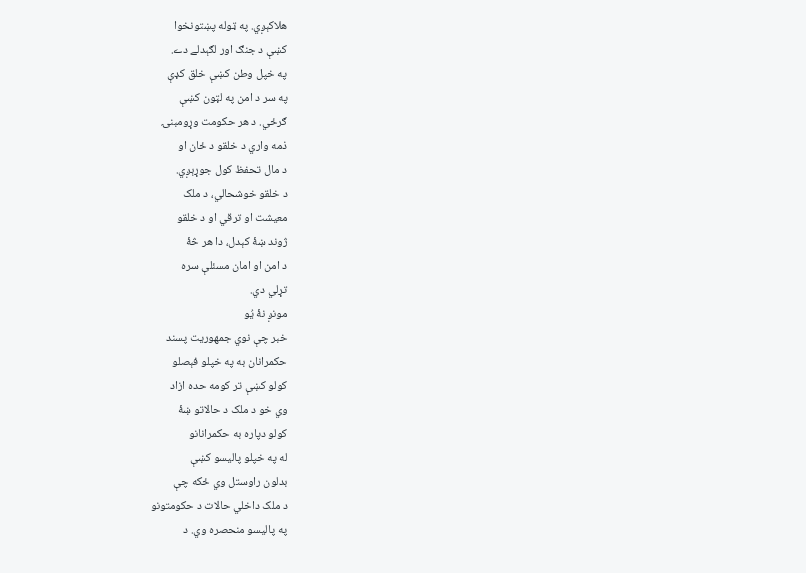هلاکېږي. په ټوله پښتونخوا
کښې د جنګ اور لګېدلے دے.
په خپل وطن کښې خلق کډې
په سر د امن په لټون کښې
ګرځي. د هر حکومت وړومبنۍ
ذمه واري د خلقو د ځان او
د مال تحفظ کول جوړېږي.
د خلقو خوشحالي، د ملک
معيشت او ترقي او د خلقو
ژوند ښۀ کېدل، دا هر څۀ
د امن او امان مسئلې سره
تړلي دي.
مونږ نۀ يُو
خبر چې نوي جمهوريت پسند
حکمرانان به په خپلو فېصلو
کولو کښې تر کومه حده ازاد
وي خو د ملک د حالاتو ښۀ
کولو دپاره به حکمرانانو
له په خپلو پاليسو کښې
بدلون راوستل وي ځکه چې
د ملک داخلي حالات د حکومتونو
په پاليسو منحصره وي. د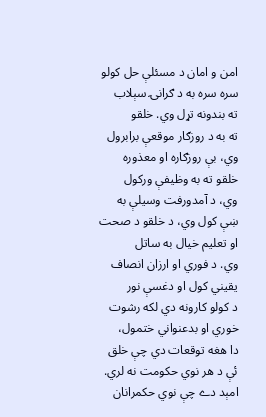امن و امان د مسئلې حل کولو
سره سره به د ګرانۍ سېلاب
ته بندونه تړل وي. خلقو
ته به د روزګار موقعې برابرول
وي، بې روزګاره او معذوره
خلقو ته به وظيفې ورکول
وي، د آمدورفت وسيلې به
ښې کول وي، د خلقو د صحت
او تعليم خيال به ساتل
وي. د فوري او ارزان انصاف
يقيني کول او دغسې نور
د کولو کارونه دي لکه رشوت
خوري او بدعنواني ختمول،
دا هغه توقعات دي چې خلق
ئې د هر نوي حکومت نه لري.
امېد دے چې نوي حکمرانان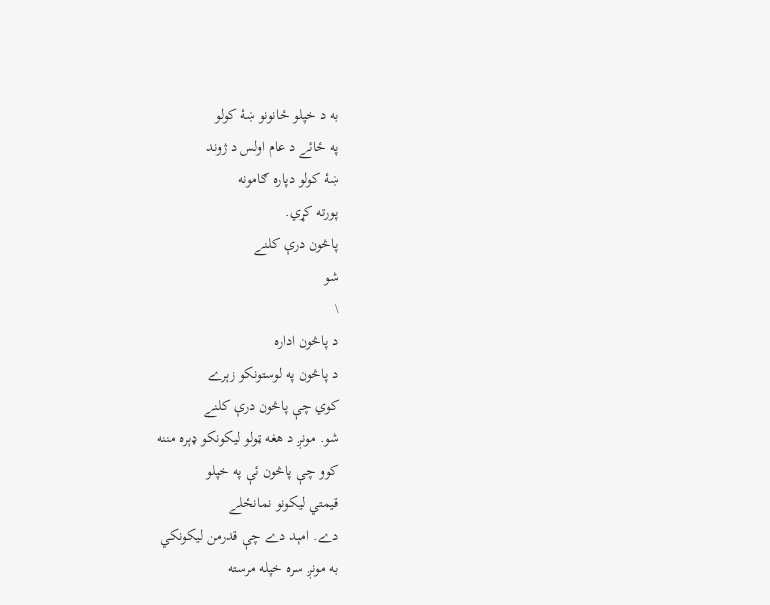به د خپلو ځانونو ښۀ کولو
په ځائے د عام اولس د ژوند
ښۀ کولو دپاره ګامونه
پورته کړي.
پاڅون درې کلنے
شو
\
د پاڅون اداره
د پاڅون په لوستونکو زېرے
کوي چې پاڅون درې کلنے
شو. مونږ د هغه ټولو ليکونکو ډېره مننه
کوو چې پاڅون ئې په خپلو
قيمتي ليکونو نمانځلے
دے. امېد دے چې قدرمن ليکونکي
به مونږ سره خپله مرسته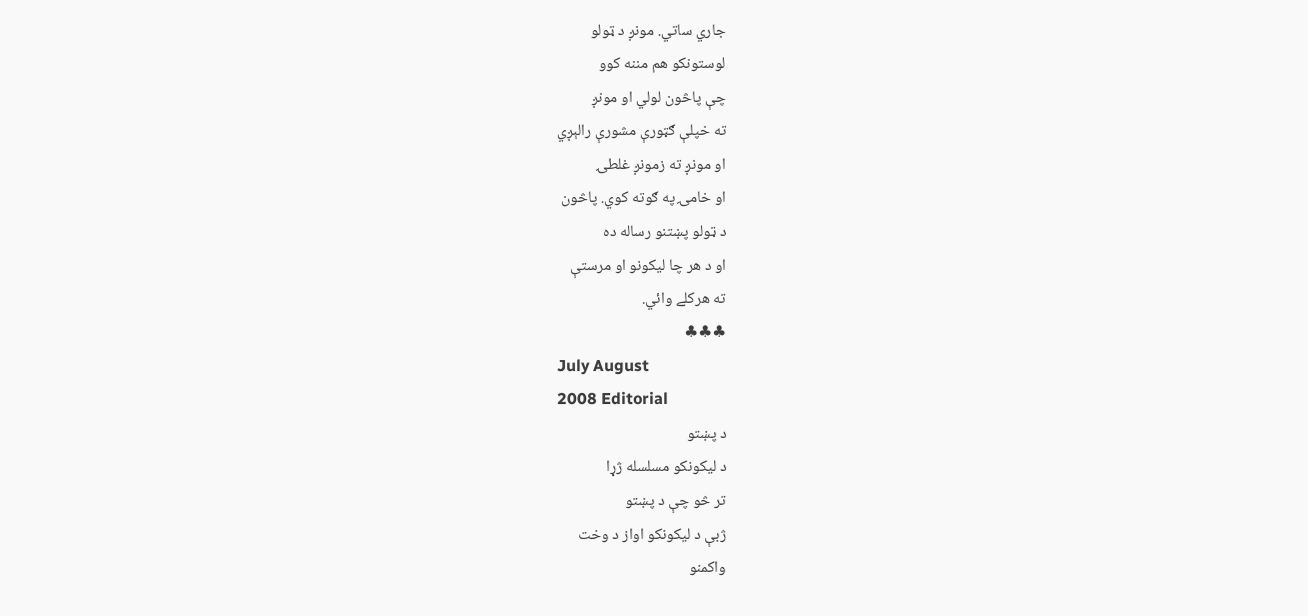جاري ساتي. مونږ د ټولو
لوستونکو هم مننه کوو
چې پاڅون لولي او مونږ
ته خپلې ګټورې مشورې رالېږي
او مونږ ته زمونږ غلطۍ
او خامۍ په ګوته کوي. پاڅون
د ټولو پښتنو رساله ده
او د هر چا ليکونو او مرستې
ته هرکلے وائي.
♣♣♣
July August
2008 Editorial
د پښتو
د ليکونکو مسلسله ژړا
تر څو چې د پښتو
ژبې د ليکونکو اواز د وخت
واکمنو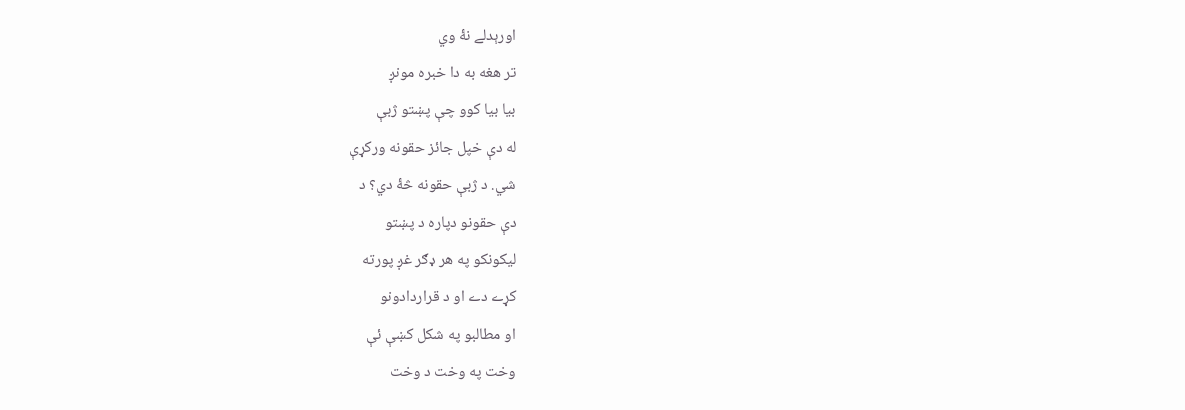اورېدلے نۀ وي
تر هغه به دا خبره مونږ
بيا بيا کوو چې پښتو ژبې
له دې خپل جائز حقونه ورکړې
شي. د ژبې حقونه څۀ دي؟ د
دې حقونو دپاره د پښتو
ليکونکو په هر ډګر غږ پورته
کړے دے او د قراردادونو
او مطالبو په شکل کښې ئې
وخت په وخت د وخت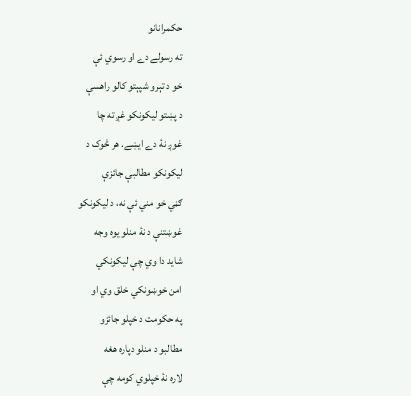حکمرانانو
ته رسولے دے او رسوي ئې
خو د تېرو شپېتو کالو راهسې
د پښتو ليکونکو غږ ته چا
غوږ نۀ دے ايښے. هر څوک د
ليکونکو مطالبې جائزې
ګڼي خو مني ئې نه، د ليکونکو
غوښتنې د نۀ منلو يوه وجه
شايد دا وي چې ليکونکي
امن خوښونکي خلق وي او
په حکومت د خپلو جائزو
مطالبو د منلو دپاره هغه
لاره نۀ خپلوي کومه چې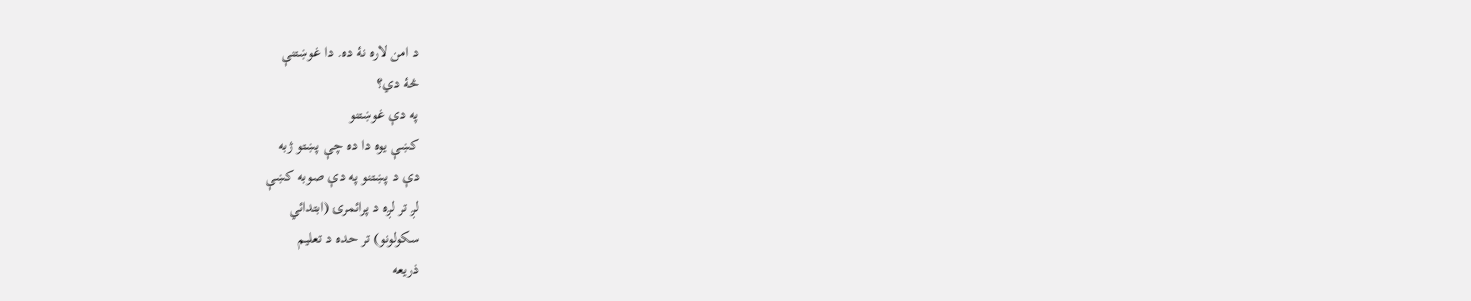د امن لاره نۀ ده. دا غوښتنې
څۀ دي؟
په دې غوښتنو
کښې يوه دا ده چې پښتو ژبه
دې د پښتنو په دې صوبه کښې
لږ تر لږه د پرائمرۍ (ابتدائي
سکولونو) تر حده د تعليم
ذريعه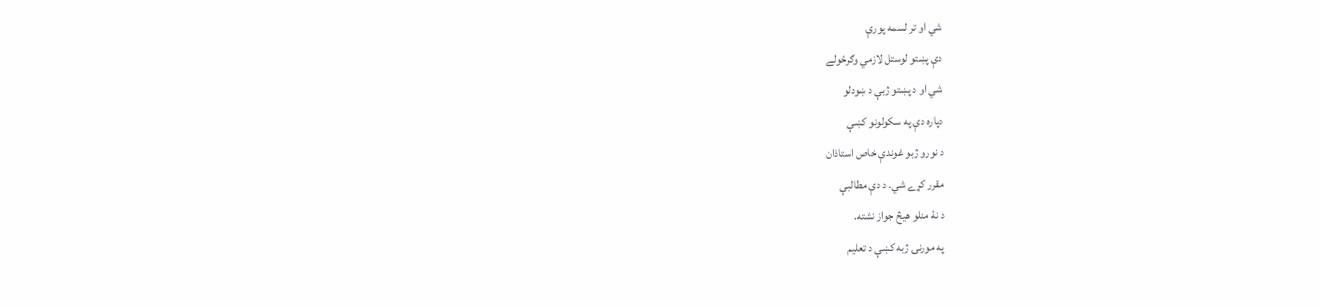شي او تر لسمه پورې
دې پښتو لوستل لازمي وګرځولے
شي او د پښتو ژبې د ښودلو
دپاره دې په سکولونو کښې
د نورو ژبو غوندې خاص استاذان
مقرر کړے شي. د دې مطالبې
د نۀ منلو هيڅ جواز نشته.
په مورنۍ ژبه کښې د تعليم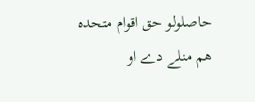حاصلولو حق اقوام متحده
هم منلے دے او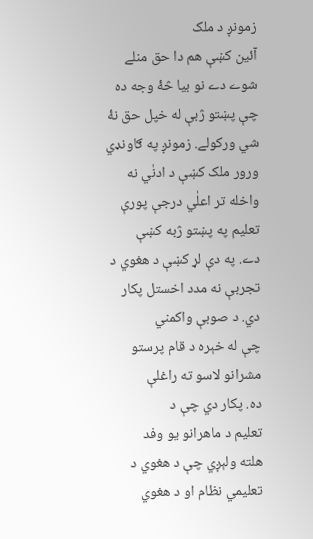زمونږ د ملک
آئين کښې هم دا حق منلے
شوے دے نو بيا څۀ وجه ده
چې پښتو ژبې له خپل حق نۀ
شي ورکولے. زمونږ په ګاونډي
ورور ملک کښې د ادنٰي نه
واخله تر اعلٰي درجې پورې
تعليم په پښتو ژبه کښې
دے. په دې لړ کښې د هغوي د
تجربې نه مدد اخستل پکار
دي. د صوبې واکمني
چې له خېره د قام پرستو
مشرانو لاسو ته راغلې
ده. پکار دي چې د
تعليم د ماهرانو يو وفد
هلته ولېږي چې د هغوي د
تعليمي نظام او د هغوي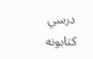درسي کتابونه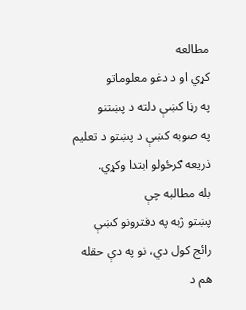مطالعه
کړي او د دغو معلوماتو
په رڼا کښې دلته د پښتنو
په صوبه کښې د پښتو د تعليم
ذريعه ګرځولو ابتدا وکړي.
بله مطالبه چې
پښتو ژبه په دفترونو کښې
رائج کول دي، نو په دې حقله
هم د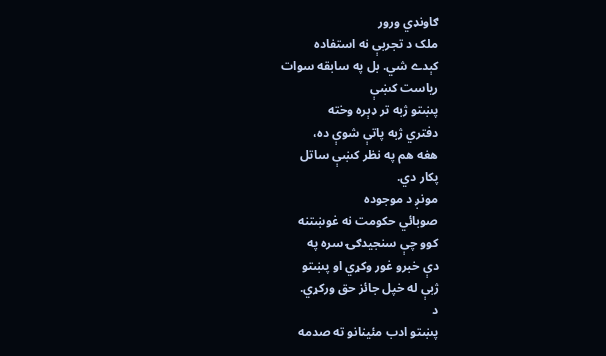ګاونډي ورور
ملک د تجربې نه استفاده
کېدے شي. بل په سابقه سوات
رياست کښې
پښتو ژبه تر ډېره وخته
دفتري ژبه پاتې شوې ده،
هغه هم په نظر کښې ساتل
پکار دي.
مونږ د موجوده
صوبائي حکومت نه غوښتنه
کوو چې سنجيدګۍ سره په
دې خبرو غور وکړي او پښتو
ژبې له خپل جائز حق ورکړي.
د
پښتو ادب مئينانو ته صدمه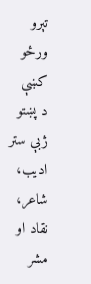تېرو ورځو کښې
د پښتو ژبې ستر اديب، شاعر،
نقاد او مشر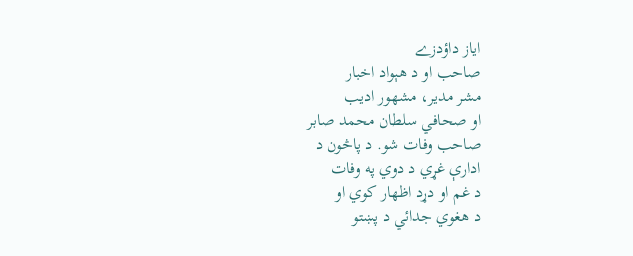اياز داؤدزے
صاحب او د هېواد اخبار
مشر مدير، مشهور اديب
او صحافي سلطان محمد صابر
صاحب وفات شو. د پاڅون د
ادارې غړي د دوي په وفات
د غم او دړد اظهار کوي او
د هغوي جدائي د پښتو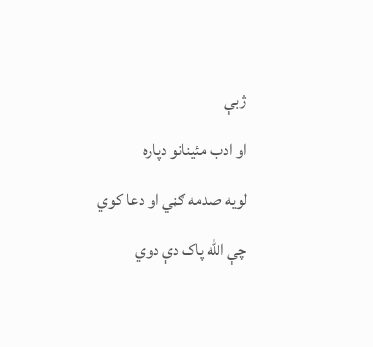ژبې
او ادب مئينانو دپاره
لويه صدمه ګڼي او دعا کوي
چې الله پاک دې دوي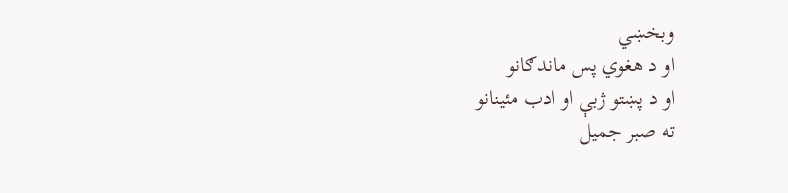وبخښي
او د هغوي پس ماندګانو
او د پښتو ژبې او ادب مئينانو
ته صبر جميل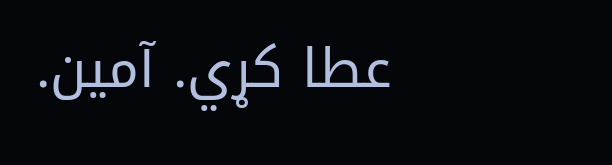عطا کړي. آمين.